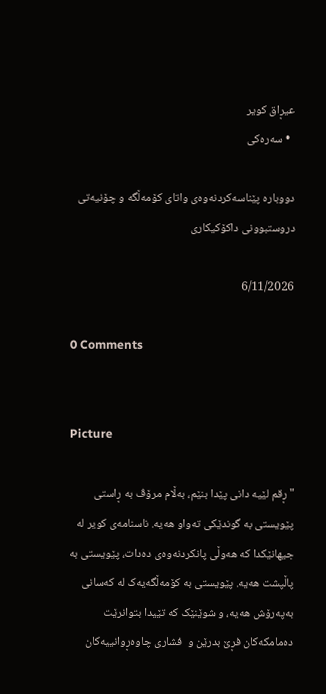عیڕاق كویر
  • سه‌ره‌كی

دووبارە پێناسەکردنەوەی واتای کۆمەڵگە و چۆنیەتی دروستبوونی داکۆکیکاری

6/11/2026

0 Comments


Picture

"ڕقم لێیە دانی پێدا بنێم، بەڵام مرۆڤ بە ڕاستی پێویستی بە گوندێکی تەواو هەیە. ناسنامەی کویر لە جیهانێکدا کە هەوڵی پانکردنەوەی دەدات، پێویستی بە پاڵپشت هەیە. پێویستی بە کۆمەڵگەیەک لە کەسانی بەپەرۆش هەیە، و شوێنێک کە تێیدا بتوانرێت دەمامکەکان فڕێ بدرێن و  فشاری چاوەڕوانییەکان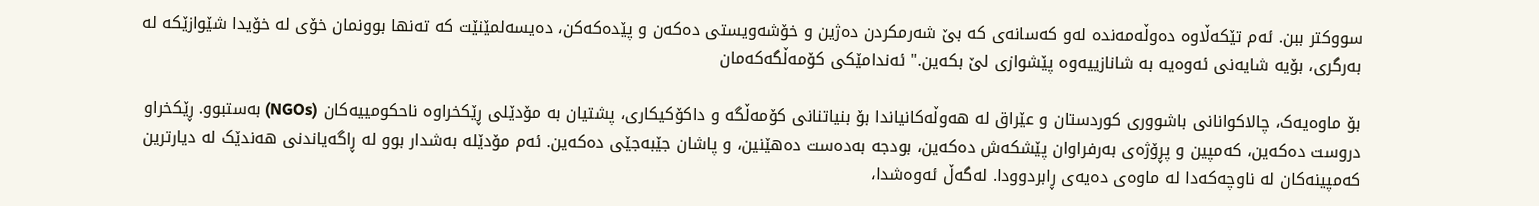سووکتر ببن. ئەم تێکەڵاوە دەوڵەمەندە لەو کەسانەی کە بێ شەرمکردن دەژین و خۆشەویستی دەکەن و پێدەکەکن، دەیسەلمێنێت کە تەنها بوونمان خۆی لە خۆیدا شێوازێکە لە بەرگری، بۆیە شایەنی ئەوەیە بە شانازییەوە پێشوازی لێ بکەین." ئەندامێکی کۆمەڵگەکەمان

بۆ ماوەیەک، چالاکوانانی باشووری کوردستان و عێراق لە هەوڵەکانیاندا بۆ بنیاتنانی کۆمەڵگە و داکۆکیکاری، پشتیان بە مۆدێلی ڕێکخراوە ناحکومییەکان (NGOs) بەستبوو. ڕێکخراو دروست دەکەین، کەمپین و پڕۆژەی بەرفراوان پێشکەش دەکەین، بودجه بەدەست دەهێنین، و پاشان جێبەجێی دەکەین. ئەم مۆدێلە بەشدار بوو لە ڕاگەیاندنی هەندێک لە دیارترین کەمپینەکان لە ناوچەکەدا لە ماوەی دەیەی ڕابردوودا. لەگەڵ ئەوەشدا،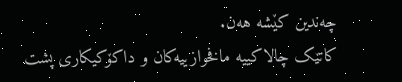چەندین کێشە هەن.
کاتێک چالاکییە مافخوازییەکان و داکۆکیکاری پشت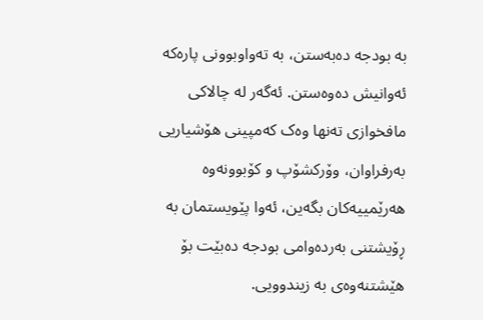بە بودجە دەبەستن، بە تەواوبوونی پارەکە ئەوانیش دەوەستن. ئەگەر لە چالاکی
مافخوازی تەنها وەک کەمپینی هۆشیاریی بەرفراوان، وۆرکشۆپ و کۆبوونەوە هەرێمییەکان بگەین، ئەوا پێویستمان بە ڕۆیشتنی بەردەوامی بودجە دەبێت بۆ هێشتنەوەی بە زیندوویی.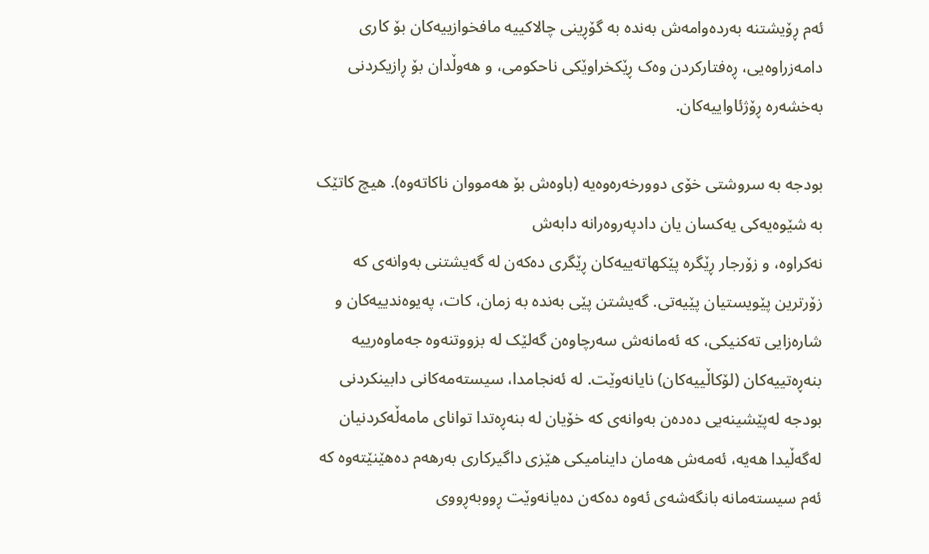ئەم ڕۆیشتنە بەردەوامەش بەندە بە گۆڕینی چالاکییە مافخوازییەکان بۆ کاری دامەزراوەیی، ڕەفتارکردن وەک ڕێکخراوێکی ناحکومی، و هەوڵدان بۆ ڕازیکردنی بەخشەرە ڕۆژئاواییەکان.

بودجە بە سروشتی خۆی دوورخەرەوەیە (باوەش بۆ هەمووان ناکاتەوە). هیچ کاتێک بە شێوەیەکی یەکسان یان دادپەروەرانە دابەش
نەکراوە، و زۆرجار ڕێگرە پێکهاتەییەکان ڕێگری دەکەن لە گەیشتنی بەوانەی کە زۆرترین پێویستیان پێیەتی. گەیشتن پێی بەندە بە زمان، کات، پەیوەندییەکان و شارەزایی تەکنیکی، کە ئەمانەش سەرچاوەن گەلێک لە بزووتنەوە جەماوەرییە بنەڕەتییەکان (لۆکاڵییەکان) نایانەوێت. لە ئەنجامدا، سیستەمەکانی دابینکردنی بودجە لەپێشینەیی دەدەن بەوانەی کە خۆیان لە بنەڕەتدا توانای مامەڵەکردنیان لەگەڵیدا هەیە، ئەمەش هەمان داینامیکی هێزی داگیرکاری بەرهەم دەهێنێتەوە کە ئەم سیستەمانە بانگەشەی ئەوە دەکەن دەیانەوێت ڕووبەڕووی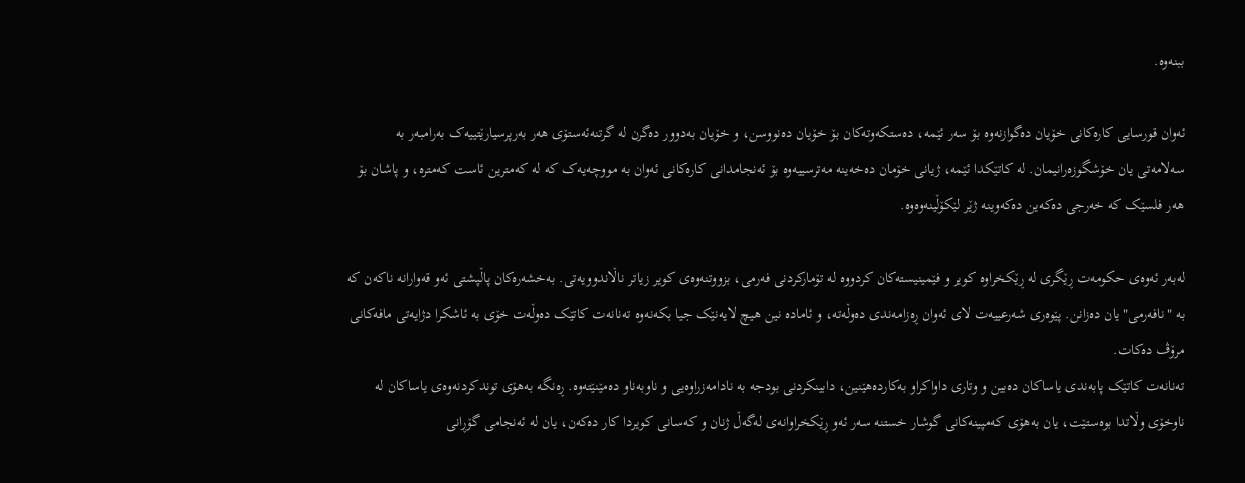ببنەوە.

ئەوان قورسایی کارەکانی خۆیان دەگوازنەوە بۆ سەر ئێمە، دەستکەوتەکان بۆ خۆیان دەنووسن، و خۆیان بەدوور دەگرن لە گرتنەئەستۆی هەر بەرپرسیارێتییەک بەرامبەر بە سەلامەتی یان خۆشگوزەرانیمان. لە کاتێکدا ئێمە، ژیانی خۆمان دەخەینە مەترسییەوە بۆ ئەنجامدانی کارەکانی ئەوان بە مووچەیەک کە لە کەمترین ئاست کەمترە، و پاشان بۆ هەر فلسێک کە خەرجی دەکەین دەکەوینە ژێر لێکۆڵینەوەوە.

لەبەر ئەوەی حکومەت ڕێگری لە ڕێکخراوە کویر و فێمینیستەکان کردووە لە تۆمارکردنی فەرمی، بزووتنەوەی کویر زیاتر ناڵاندوویەتی. بەخشەرەکان پاڵپشتی ئەو قەوارانە ناکەن کە بە "نافەرمی"یان دەزانن. پێوەری شەرعییەت لای ئەوان ڕەزامەندی دەوڵەتە، و ئامادە نین هیچ لایەنێک جیا بکەنەوە تەنانەت کاتێک دەوڵەت خۆی بە ئاشکرا دژایەتی مافەکانی مرۆڤ دەکات.
تەنانەت کاتێک پابەندی یاساکان دەبین و وتاری داواکراو بەکاردەهێنین، دابینکردنی بودجە بە نادامەزراوەیی و ناوبەناو دەمێنێتەوە. ڕەنگە بەهۆی توندکردنەوەی یاساکان لە ناوخۆی وڵاتدا بوەستێت، یان بەهۆی کەمپینەکانی گوشار خستنە سەر ئەو ڕێکخراوانەی لەگەڵ ژنان و کەسانی کویردا کار دەکەن، یان لە ئەنجامی گۆڕانی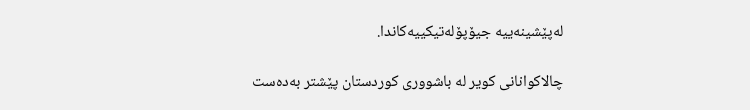لەپێشینەییە جیۆپۆلەتیکییەکاندا.

چالاکوانانی کویر لە باشووری کوردستان پێشتر بەدەست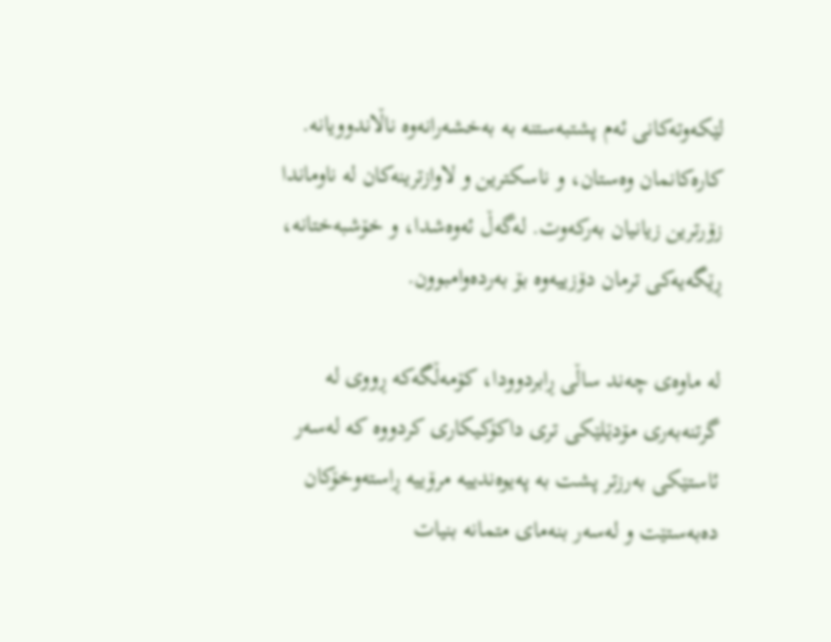لێکەوتەکانی ئەم پشتبەستنە بە بەخشەرانەوە ناڵاندوویانە. کارەکانمان وەستان، و ناسکترین و لاوازترینەکان لە ناوماندا زۆرترین زیانیان بەرکەوت. لەگەڵ ئەوەشدا، و خۆشبەختانە، ڕێگەیەکی ترمان دۆزییەوە بۆ بەردەوامبوون.

لە ماوەی چەند ساڵی ڕابردوودا، کۆمەڵگەکە ڕووی لە گرتنەبەری مۆدێلێکی تری داکۆکیکاری کردووە کە لەسەر ئاستێکی بەرزتر پشت بە پەیوەندییە مرۆییە ڕاستەوخۆکان دەبەستێت و لەسەر بنەمای متمانە بنیات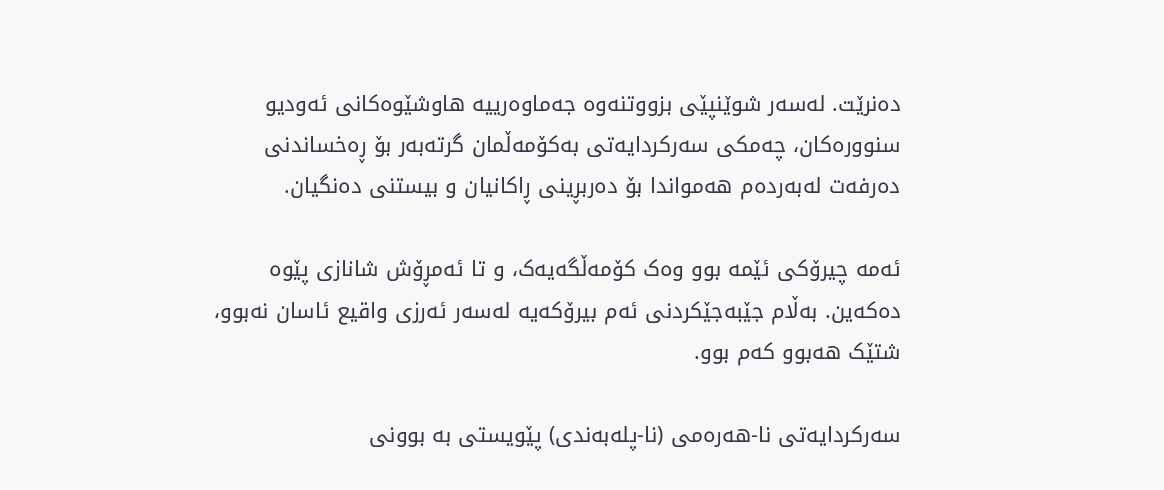دەنرێت. لەسەر شوێنپێی بزووتنەوە جەماوەرییە هاوشێوەکانی ئەودیو سنوورەکان، چەمکی سەرکردایەتی بەکۆمەڵمان گرتەبەر بۆ ڕەخساندنی دەرفەت لەبەردەم هەمواندا بۆ دەربڕینی ڕاکانیان و بیستنی دەنگیان.

ئەمە چیرۆکی ئێمە بوو وەک کۆمەڵگەیەک، و تا ئەمڕۆش شانازی پێوە دەکەین. بەڵام جێبەجێکردنی ئەم بیرۆکەیە لەسەر ئەرزی واقیع ئاسان نەبوو، شتێک هەبوو کەم بوو.

سەرکردایەتی نا-هەرەمی (نا-پله‌بەندی) پێویستی بە بوونی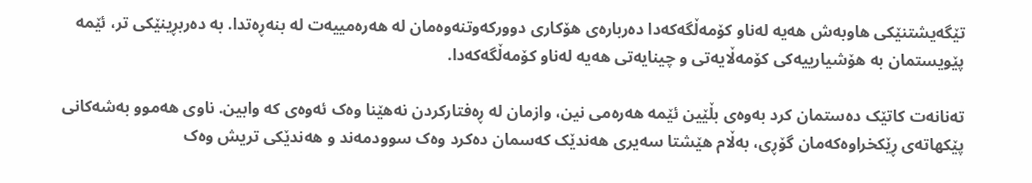تێگەیشتنێکی هاوبەش هەیە لەناو کۆمەڵگەکەدا دەربارەی هۆکاری دوورکەوتنەوەمان لە هەرەمییەت لە بنەڕەتدا. بە دەربڕینێکی تر، ئێمە پێویستمان بە هۆشیارییەکی کۆمەڵایەتی و چینایەتی هەیە لەناو کۆمەڵگەکەدا.

تەنانەت کاتێک دەستمان کرد بەوەی بڵێین ئێمە هەرەمی نین، وازمان لە ڕەفتارکردن نەهێنا وەک ئەوەی کە وابین. ناوی هەموو بەشەکانی پێکهاتەی ڕێکخراوەکەمان گۆڕی، بەڵام هێشتا سەیری هەندێک کەسمان دەکرد وەک سوودمەند و هەندێکی تریش وەک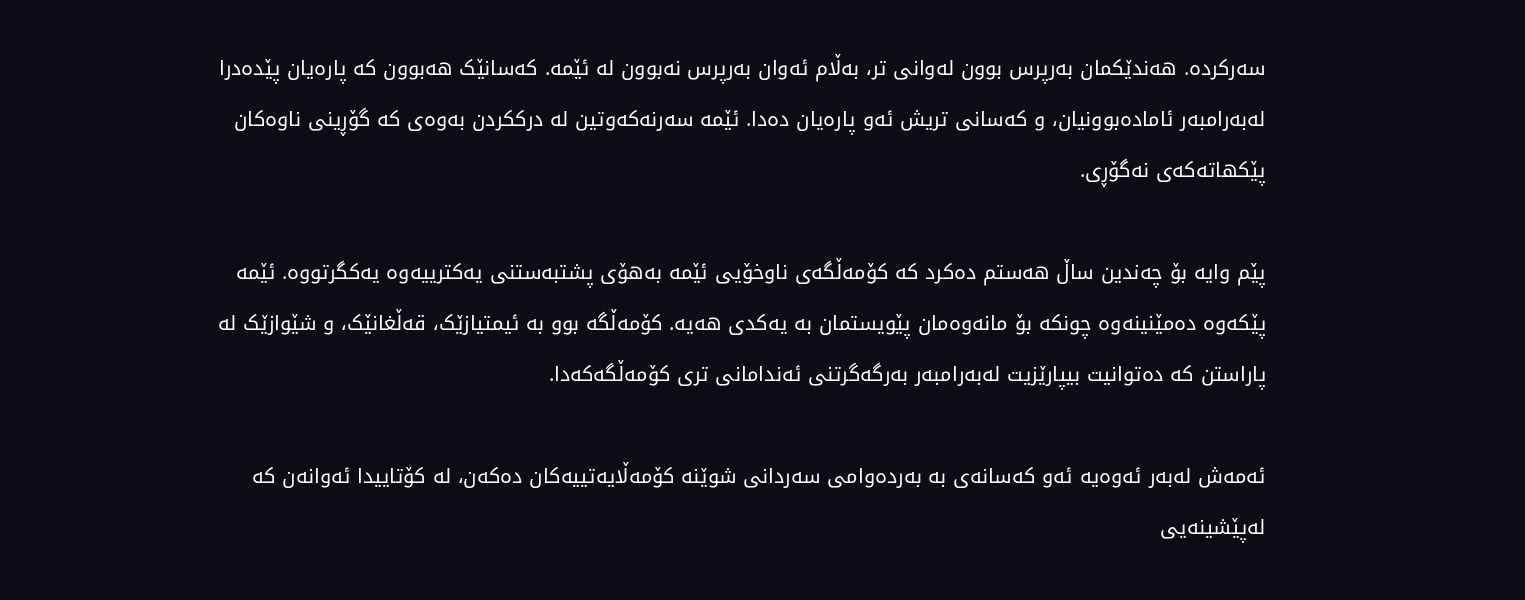سەرکردە. هەندێکمان بەرپرس بوون لەوانی تر، بەڵام ئەوان بەرپرس نەبوون لە ئێمە. کەسانێک هەبوون کە پارەیان پێدەدرا لەبەرامبەر ئامادەبوونیان، و کەسانی تریش ئەو پارەیان دەدا. ئێمە سەرنەکەوتین لە درککردن بەوەی کە گۆڕینی ناوەکان پێکهاتەکەی نەگۆڕی.

پێم وایە بۆ چەندین ساڵ هەستم دەکرد کە کۆمەڵگەی ناوخۆیی ئێمە بەهۆی پشتبەستنی یەکترییەوە یەکگرتووە. ئێمە پێکەوە دەمێنینەوە چونکە بۆ مانەوەمان پێویستمان بە یەکدی هەیە. کۆمەڵگە بوو بە ئیمتیازێک، قەڵغانێک، و شێوازێک لە پاراستن کە دەتوانیت بیپارێزیت لەبەرامبەر بەرگەگرتنی ئەندامانی تری کۆمەڵگەکەدا.

ئەمەش لەبەر ئەوەیە ئەو کەسانەی بە بەردەوامی سەردانی شوێنە کۆمەڵایەتییەکان دەکەن، لە کۆتاییدا ئەوانەن کە لەپێشینەیی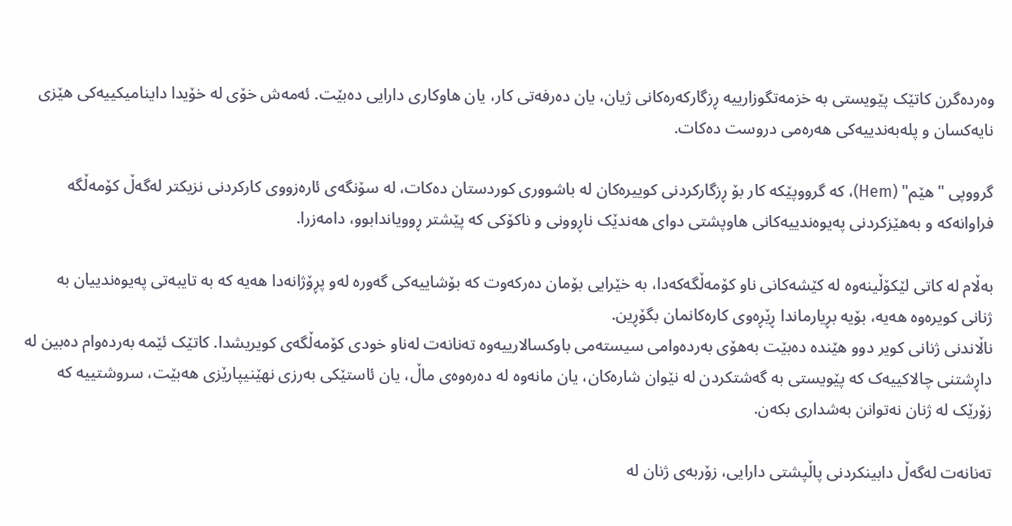وەردەگرن کاتێک پێویستی بە خزمەتگوزارییە ڕزگارکەرەکانی ژیان، یان دەرفەتی کار، یان هاوکاری دارایی دەبێت. ئەمەش خۆی لە خۆیدا داینامیکییەکی هێزی نایەکسان و پله‌بەندییەکی هەرەمی دروست دەکات.

گرووپی "هێم" (Hem)، کە گرووپێکە کار بۆ ڕزگارکردنی کوییرەکان لە باشووری کوردستان دەکات، لە سۆنگەی ئارەزووی کارکردنی نزیکتر لەگەڵ کۆمەڵگە فراوانەکە و بەهێزکردنی پەیوەندییەکانی هاوپشتی دوای هەندێک ناڕوونی و ناکۆکی کە پێشتر ڕوویاندابوو، دامەزرا.

بەڵام لە کاتی لێکۆڵینەوە لە کێشەکانی ناو کۆمەڵگەکەدا، بە خێرایی بۆمان دەرکەوت کە بۆشاییەکی گەورە لەو پڕۆژانەدا هەیە کە بە تایبەتی پەیوەندییان بە ژنانی کویرەوە هەیە، بۆیە بڕیارماندا ڕێڕەوی کارەکانمان بگۆڕین.
ناڵاندنی ژنانی کویر دوو هێندە دەبێت بەهۆی بەردەوامی سیستەمی باوکسالارییەوە تەنانەت لەناو خودی کۆمەڵگەی کویریشدا. کاتێک ئێمە بەردەوام دەبین لە داڕشتنی چالاکییەک کە پێویستی بە گەشتکردن لە نێوان شارەکان، یان مانەوە لە دەرەوەی ماڵ، یان ئاستێکی بەرزی نهێنیپارێزی هەبێت، سروشتییە کە زۆرێک لە ژنان نەتوانن بەشداری بکەن.

تەنانەت لەگەڵ دابینکردنی پاڵپشتی دارایی، زۆربەی ژنان لە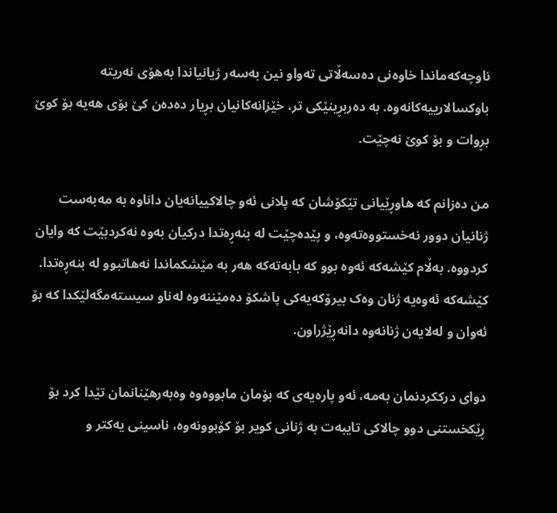ناوچەکەماندا خاوەنی دەسەڵاتی تەواو نین بەسەر ژیانیاندا بەهۆی نەریتە باوکسالارییەکانەوە. بە دەربڕینێکی تر، خێزانەکانیان بڕیار دەدەن کێ بۆی هەیە بۆ کوێ بڕوات و بۆ کوێ نەچێت.

من دەزانم کە هاوڕێیانی تێکۆشان کە پلانی ئەو چالاکییانەیان داناوە بە مەبەست ژنانیان دوور نەخستووەتەوە، و پێدەچێت لە بنەڕەتدا درکیان بەوە نەکردبێت کە وایان کردووە. بەڵام کێشەکە ئەوە بوو کە بابەتەکە هەر بە مێشکماندا نەهاتبوو لە بنەڕەتدا. کێشەکە ئەوەیە ژنان وەک بیرۆکەیەکی پاشکۆ دەمێننەوە لەناو سیستەمگەلێکدا کە بۆ ئەوان و لەلایەن ژنانەوە دانەڕێژراون.

دوای درککردنمان بەمە، ئەو پارەیەی کە بۆمان مابووەوە وەبەرهێنانمان تێدا کرد بۆ ڕێکخستنی دوو چالاکی تایبەت بە ژنانی کویر بۆ کۆبوونەوە، ناسینی یەکتر و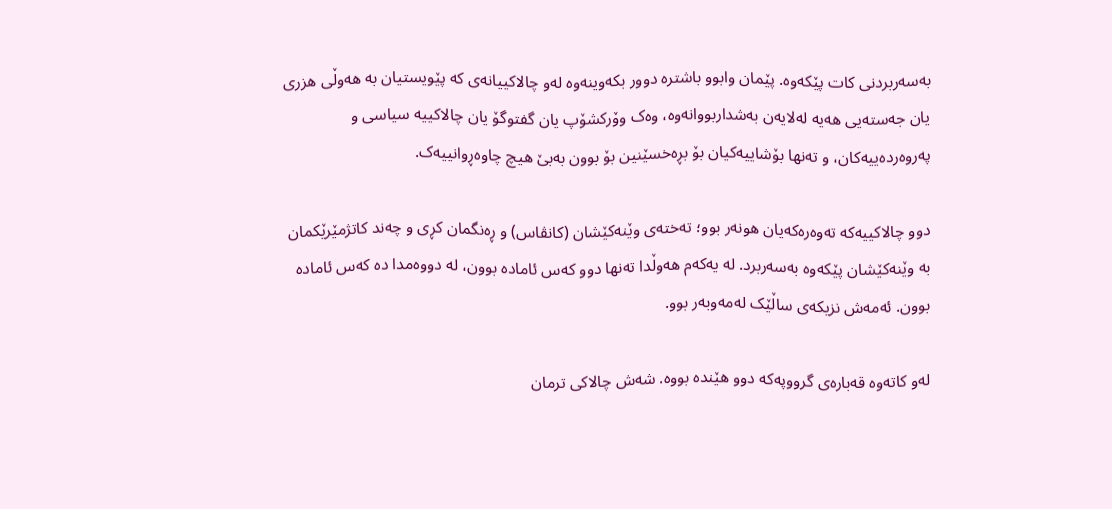بەسەربردنی کات پێکەوە. پێمان وابوو باشترە دوور بکەوینەوە لەو چالاکییانەی کە پێویستیان بە هەوڵی هزری یان جەستەیی هەیە لەلایەن بەشداربووانەوە، وەک وۆرکشۆپ یان گفتوگۆ یان چالاکییە سیاسی و پەروەردەییەکان، و تەنها بۆشاییەکیان بۆ بڕەخسێنین بۆ بوون بەبێ هیچ چاوەڕوانییەک.

دوو چالاکییەکە تەوەرەکەیان هونەر بوو؛ تەختەی وێنەکێشان (کانڤاس) و ڕەنگمان کڕی و چەند کاتژمێرێکمان بە وێنەکێشان پێکەوە بەسەربرد. لە یەکەم هەوڵدا تەنها دوو کەس ئامادە بوون، لە دووەمدا دە کەس ئامادە بوون. ئەمەش نزیکەی ساڵێک لەمەوبەر بوو.

لەو کاتەوە قەبارەی گرووپەکە دوو هێندە بووە. شەش چالاکی ترمان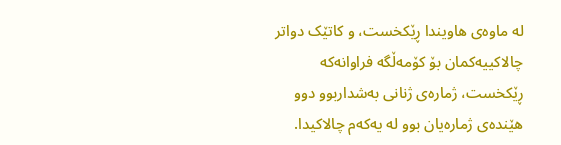لە ماوەی هاویندا ڕێکخست، و کاتێک دواتر چالاکییەکمان بۆ کۆمەڵگە فراوانەکە ڕێکخست، ژمارەی ژنانی بەشداربوو دوو هێندەی ژمارەیان بوو لە یەکەم چالاکیدا.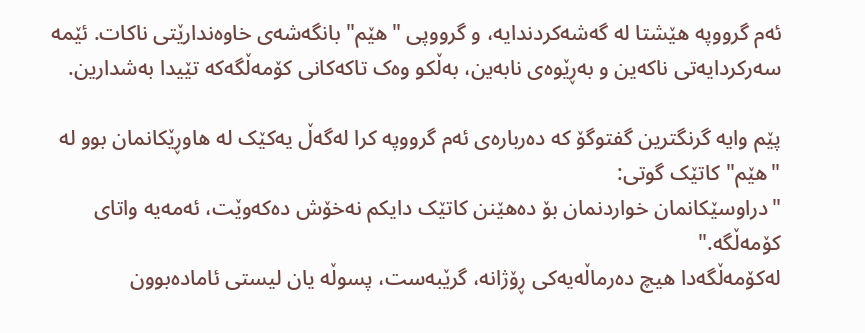ئەم گرووپە هێشتا لە گەشەکردندایە، و گرووپی "هێم" بانگەشەی خاوەندارێتی ناکات. ئێمە سەرکردایەتی ناکەین و بەڕێوەی نابەین، بەڵکو وەک تاکەکانی کۆمەڵگەکە تێیدا بەشدارین.

پێم وایە گرنگترین گفتوگۆ کە دەربارەی ئەم گرووپە کرا لەگەڵ یەکێک لە هاوڕێکانمان بوو لە "هێم" کاتێک گوتی:
"دراوسێکانمان خواردنمان بۆ دەهێنن کاتێک دایکم نەخۆش دەکەوێت، ئەمەیە واتای کۆمەڵگە."
لەکۆمەڵگەدا هیچ دەرماڵەیەکی ڕۆژانە، گرێبەست، پسوڵە یان لیستی ئامادەبوون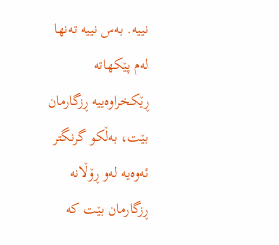نییە. بەس نییە تەنها لەم پێکهاتە ڕێکخراوەییە ڕزگارمان بێت، بەڵکو گرنگتر ئەوەیە لەو ڕۆڵانە ڕزگارمان بێت کە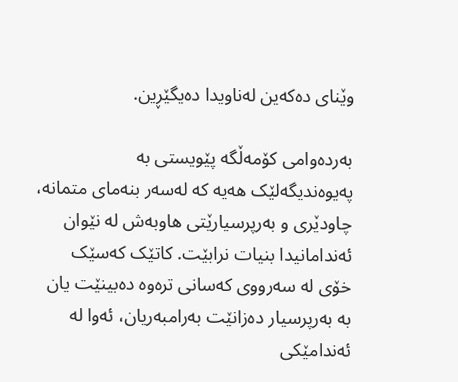وێنای دەکەین لەناویدا دەیگێڕین.

بەردەوامی کۆمەڵگە پێویستی بە پەیوەندیگەلێک هەیە کە لەسەر بنەمای متمانە، چاودێری و بەرپرسیارێتی هاوبەش لە نێوان ئەندامانیدا بنیات نرابێت. کاتێک کەسێک خۆی لە سەرووی کەسانی ترەوە دەبینێت یان بە بەرپرسیار دەزانێت بەرامبەریان، ئەوا لە ئەندامێکی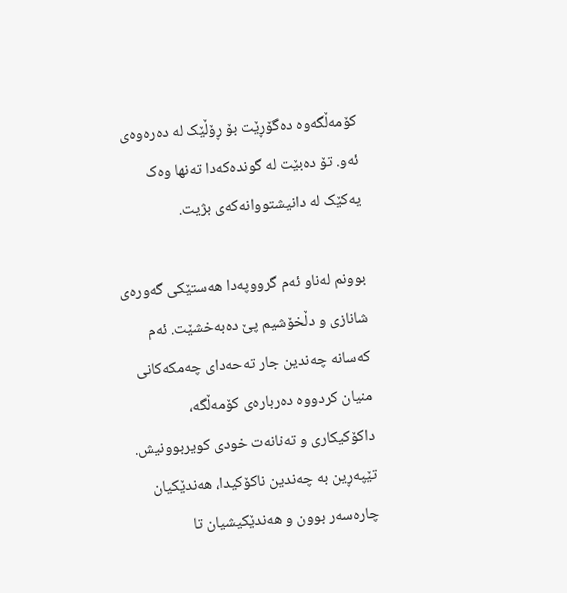کۆمەڵگەوە دەگۆڕێت بۆ ڕۆڵێک لە دەرەوەی ئەو. تۆ دەبێت لە گوندەکەدا تەنها وەک یەکێک لە دانیشتووانەکەی بژیت.

بوونم لەناو ئەم گرووپەدا هەستێکی گەورەی شانازی و دڵخۆشیم پێ دەبەخشێت. ئەم کەسانە چەندین جار تەحەدای چەمکەکانی منیان کردووە دەربارەی کۆمەڵگە، داکۆکیکاری و تەنانەت خودی کویربوونیش.
تێپەڕین بە چەندین ناکۆکیدا، هەندێکیان چارەسەر بوون و هەندێکیشیان تا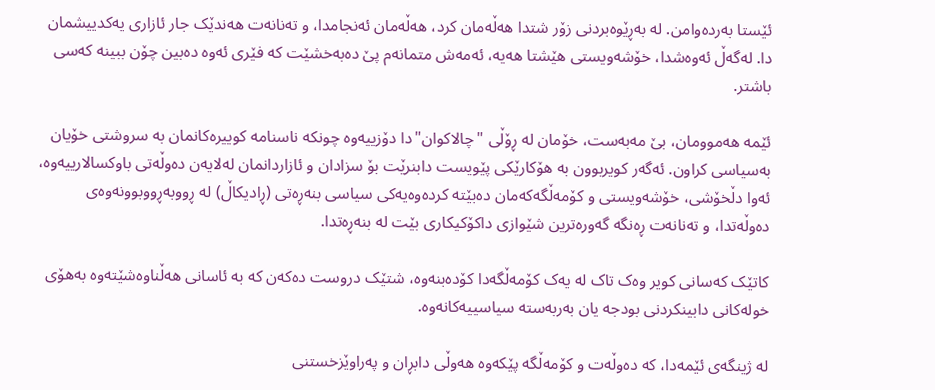ئێستا بەردەوامن. لە بەڕێوەبردنی زۆر شتدا هەڵەمان کرد، هەڵەمان ئەنجامدا، و تەنانەت هەندێک جار ئازاری یەکدییشمان دا. لەگەڵ ئەوەشدا، خۆشەویستی هێشتا هەیە، ئەمەش متمانەم پێ دەبەخشێت کە فێری ئەوە دەبین چۆن ببینە کەسی باشتر.

ئێمە هەموومان، بێ مەبەست، خۆمان لە ڕۆڵی "چالاکوان"دا دۆزییەوە چونکە ناسنامە کوییرەکانمان بە سروشتی خۆیان بەسیاسی کراون. ئەگەر کویربوون بە هۆکارێکی پێویست دابنرێت بۆ سزادان و ئازاردانمان لەلایەن دەوڵەتی باوکسالارییەوە، ئەوا دڵخۆشی، خۆشەویستی و کۆمەڵگەکەمان دەبێتە کردەوەیەکی سیاسی بنەڕەتی (ڕادیکاڵ) لە ڕووبەڕووبوونەوەی دەوڵەتدا، و تەنانەت ڕەنگە گەورەترین شێوازی داکۆکیکاری بێت لە بنەڕەتدا.

کاتێک کەسانی کویر وەک تاک لە یەک کۆمەڵگەدا کۆدەبنەوە، شتێک دروست دەکەن کە بە ئاسانی هەڵناوەشێتەوە بەهۆی خولەکانی دابینکردنی بودجە یان بەربەستە سیاسییەکانەوە.

لە ژینگەی ئێمەدا، کە دەوڵەت و کۆمەڵگە پێکەوە هەوڵی دابڕان و پەراوێزخستنی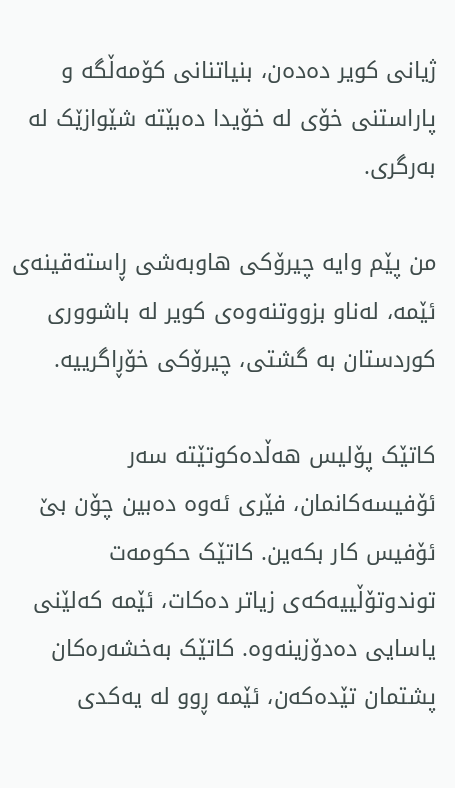ژیانی کویر دەدەن، بنیاتنانی کۆمەڵگە و پاراستنی خۆی لە خۆیدا دەبێتە شێوازێک لە بەرگری.

من پێم وایە چیرۆکی هاوبەشی ڕاستەقینەی ئێمە، لەناو بزووتنەوەی کویر لە باشووری کوردستان بە گشتی، چیرۆکی خۆڕاگرییە.

کاتێک پۆلیس هەڵدەکوتێتە سەر ئۆفیسەکانمان، فێری ئەوە دەبین چۆن بێ ئۆفیس کار بکەین. کاتێک حکومەت توندوتۆڵییەکەی زیاتر دەکات، ئێمە کەلێنی یاسایی دەدۆزینەوە. کاتێک بەخشەرەکان پشتمان تێدەکەن، ئێمە ڕوو لە یەکدی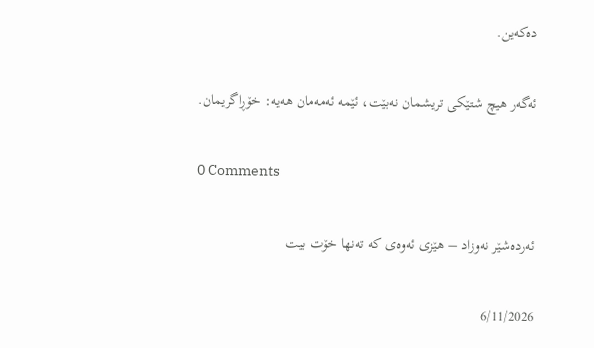دەکەین.

ئەگەر هیچ شتێکی تریشمان نەبێت، ئێمە ئەمەمان هەیە: خۆڕاگریمان.

0 Comments

ئەردەشێر نەوزاد – هێزی ئەوەی کە تەنها خۆت بیت

6/11/2026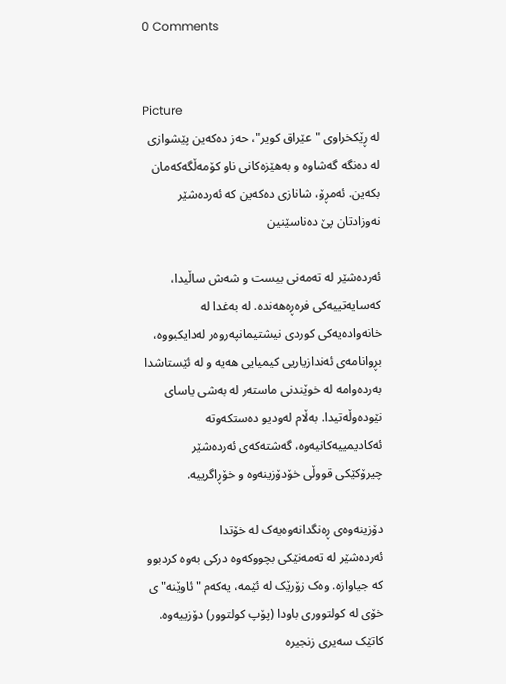0 Comments


Picture
لە ڕێکخراوی "عێراق کویر"، حەز دەکەین پێشوازی لە دەنگە گەشاوە و بەهێزەکانی ناو کۆمەڵگەکەمان بکەین. ئەمڕۆ، شانازی دەکەین کە ئەردەشێر نەوزادتان پێ دەناسێنین

ئەردەشێر لە تەمەنی بیست و شەش ساڵیدا، کەسایەتییەکی فرەڕەهەندە. لە بەغدا لە خانەوادەیەکی کوردی نیشتیمانپەروەر لەدایکبووە، بڕوانامەی ئەندازیاریی کیمیایی هەیە و لە ئێستاشدا بەردەوامە لە خوێندنی ماستەر لە بەشی یاسای نێودەوڵەتیدا. بەڵام لەودیو دەستکەوتە ئەکادیمییەکانیەوە، گەشتەکەی ئەردەشێر چیرۆکێکی قووڵی خۆدۆزینەوە و خۆڕاگرییە.

دۆزینەوەی ڕەنگدانەوەیەک لە خۆتدا
ئەردەشێر لە تەمەنێکی بچووکەوە درکی بەوە کردبوو کە جیاوازە. وەک زۆرێک لە ئێمە، یەکەم "ئاوێنە"ی خۆی لە کولتووری باودا (پۆپ کولتوور) دۆزییەوە. کاتێک سەیری زنجیرە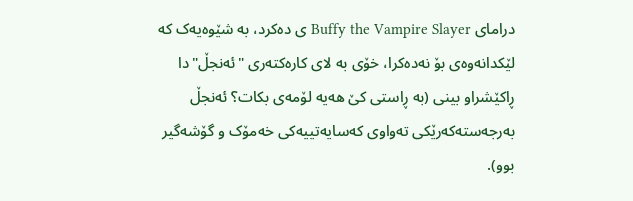درامای Buffy the Vampire Slayer ی دەکرد، بە شێوەیەک کە لێکدانەوەی بۆ نەدەکرا، خۆی بە لای کارەکتەری "ئەنجڵ"دا ڕاکێشراو بینی (بە ڕاستی کێ هەیە لۆمەی بکات؟ ئەنجڵ بەرجەستەکەرێکی تەواوی کەسایەتییەکی خەمۆک و گۆشەگیر بوو).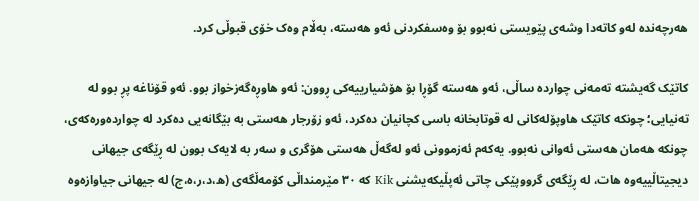هەرچەندە لەو کاتەدا وشەی پێویستی نەبوو بۆ وەسفکردنی ئەو هەستە، بەڵام وەک خۆی قبوڵی کرد.

کاتێک گەیشتە تەمەنی چواردە ساڵی، ئەو هەستە گۆڕا بۆ هۆشیارییەکی ڕوون: ئەو هاوڕەگەزخواز بوو. ئەو قۆناغە پڕ بوو لە تەنیایی؛ چونکە کاتێک هاوپۆلەکانی لە قوتابخانە باسی کچانیان دەکرد، ئەو زۆرجار هەستی بە بێگانەیی دەکرد لە چواردەورەکەی، چونکە هەمان هەستی ئەوانی نەبوو. یەکەم ئەزموونی ئەو لەگەڵ هەستی هۆگری و سەر بە لایەک بوون لە ڕێگەی جیهانی دیجیتاڵییەوە هات، لە ڕێگەی گرووپێکی چاتی ئەپڵیکەیشنی Kik کە ٣٠ مێرمنداڵی کۆمەڵگەی (ه،د،ر،ە،ج) لە جیهانی جیاوازەوە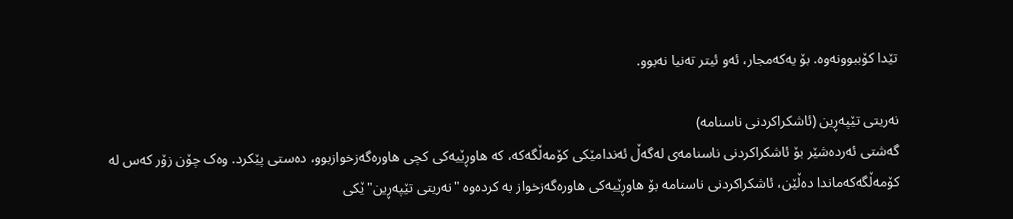تێدا کۆببوونەوە. بۆ یەکەمجار، ئەو ئیتر تەنیا نەبوو.

نەریتی تێپەڕین (ئاشکراکردنی ناسنامە)
گەشتی ئەردەشێر بۆ ئاشکراکردنی ناسنامەی لەگەڵ ئەندامێکی کۆمەڵگەکە، کە هاوڕێیەکی کچی هاورەگەزخوازبوو، دەستی پێکرد. وەک چۆن زۆر کەس لە کۆمەڵگەکەماندا دەڵێن، ئاشکراکردنی ناسنامە بۆ هاوڕێیەکی هاورەگەزخواز بە کردەوە "نەریتی تێپەڕین"ێکی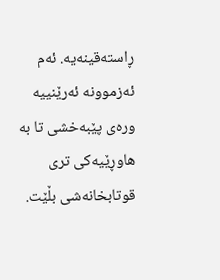ڕاستەقینەیە. ئەم ئەزموونە ئەرێنییە ورەی پێبەخشی تا بە هاوڕێیەکی تری قوتابخانەشی بڵێت.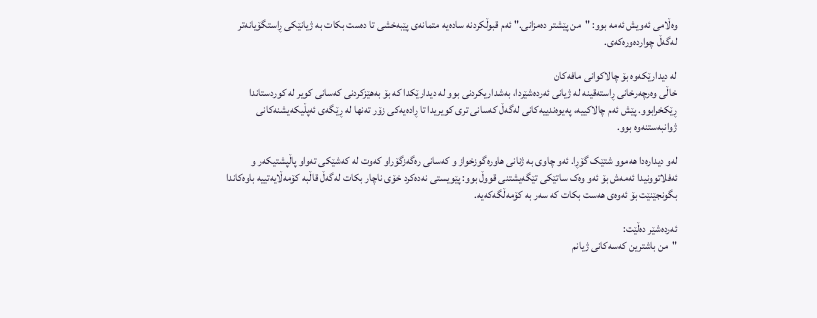وەڵامی ئەویش ئەمە بوو: "من پێشتر دەمزانی." ئەم قبوڵکردنە سادەیە متمانەی پێبەخشی تا دەست بکات بە ژیانێکی ڕاستگۆیانەتر لەگەڵ چواردەورەکەی.

لە دیدارێکەوە بۆ چالاکوانی مافەکان
خاڵی وەرچەرخانی ڕاستەقینە لە ژیانی ئەردەشێردا، بەشداریکردنی بوو لە دیدارێکدا کە بۆ بەهێزکردنی کەسانی کویر لە کوردستاندا ڕێکخرابوو. پێش ئەم چالاکییە، پەیوەندییەکانی لەگەڵ کەسانی تری کویریدا تا ڕادەیەکی زۆر تەنها لە ڕێگەی ئەپڵیکەیشنەکانی ژوانبەستنەوە بوو.

لەو دیدارەدا هەموو شتێک گۆڕا. ئەو چاوی بە ژنانی هاورەگوزخواز و کەسانی رەگەزگۆراو کەوت لە کەشێکی تەواو پاڵپشتیکەر و ئەفلاتوونیدا ئەمەش بۆ ئەو وەک ساتێکی تێگەیشتنی قووڵ بوو: پێویستی نەدەکرد خۆی ناچار بکات لەگەڵ قاڵبە کۆمەڵایەتییە باوەکاندا بگونجێنێت بۆ ئەوەی هەست بکات کە سەر بە کۆمەڵگەکەیە.

ئەردەشێر دەڵێت:
"من باشترین کەسەکانی ژیانم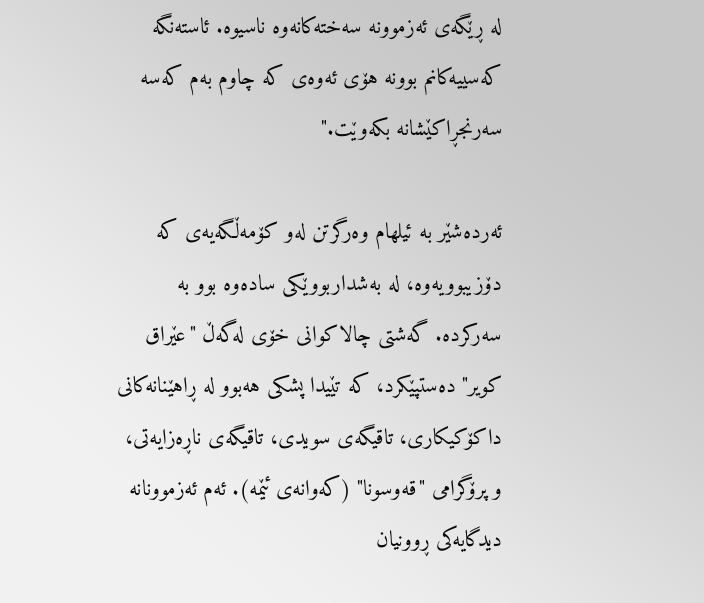لە ڕێگەی ئەزموونە سەختەکانەوە ناسیوە. ئاستەنگە کەسییەکانم بوونە هۆی ئەوەی کە چاوم بەم کەسە سەرنجڕاکێشانە بکەوێت."

ئەردەشێر بە ئیلهام وەرگرتن لەو کۆمەڵگەیەی کە دۆزیبوویەوە، لە بەشداربووێکی سادەوە بوو بە سەرکردە. گەشتی چالاکوانی خۆی لەگەڵ "عێراق کویر" دەستپێکرد، کە تێیدا پشکی هەبوو لە ڕاهێنانەکانی داکۆکیکاری، تاقیگەی سویدی، تاقیگەی ناڕەزایەتی، و پرۆگرامی "قەوسونا" (کەوانەی ئێمە). ئەم ئەزموونانە دیدگایەکی ڕوونیان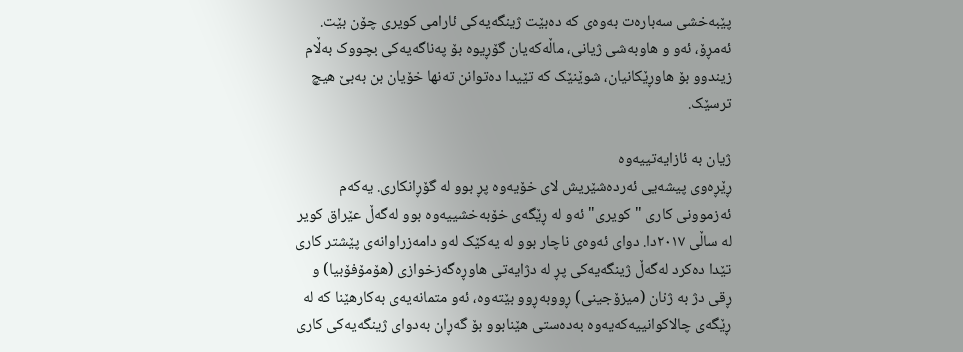پێبەخشی سەبارەت بەوەی کە دەبێت ژینگەیەکی ئارامی کویری چۆن بێت. ئەمڕۆ، ئەو و هاوبەشی ژیانی، ماڵەکەیان گۆڕیوە بۆ پەناگەیەکی بچووک بەڵام زیندوو بۆ هاوڕێکانیان، شوێنێک کە تێیدا دەتوانن تەنها خۆیان بن بەبێ هیچ ترسێک.

ژیان بە ئازایەتییەوە
ڕێڕەوی پیشەیی ئەردەشێریش لای خۆیەوە پڕ بوو لە گۆڕانکاری. یەکەم ئەزموونی کاری "کویری" ئەو لە ڕێگەی خۆبەخشییەوە بوو لەگەڵ عێراق کویر لە ساڵی ٢٠١٧دا. دوای ئەوەی ناچار بوو لە یەکێک لەو دامەزراوانەی پێشتر کاری تێدا دەکرد لەگەڵ ژینگەیەکی پڕ لە دژایەتی هاوڕەگەزخوازی (هۆمۆفۆبیا) و ڕقی دژ بە ژنان (میزۆجینی) ڕووبەڕوو بێتەوە، ئەو متمانەیەی بەکارهێنا کە لە ڕێگەی چالاکوانییەکەیەوە بەدەستی هێنابوو بۆ گەڕان بەدوای ژینگەیەکی کاری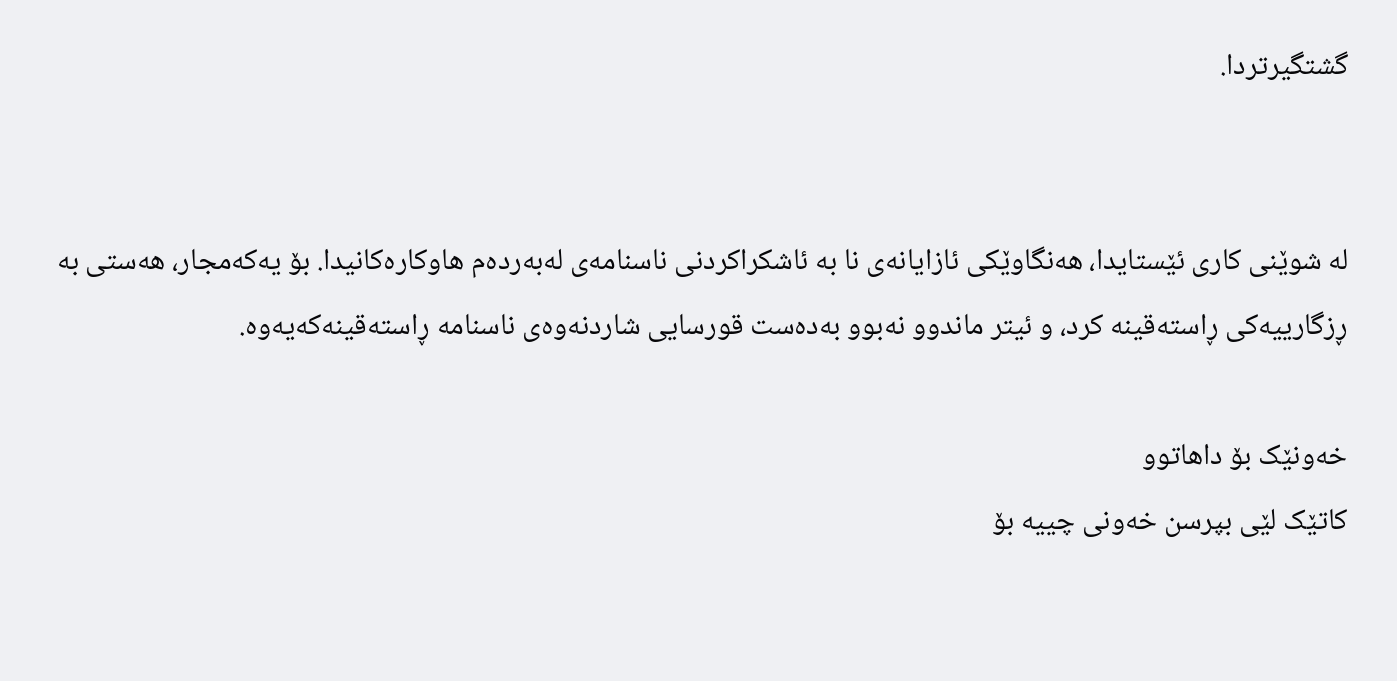گشتگیرتردا.


لە شوێنی کاری ئێستایدا، هەنگاوێکی ئازایانەی نا بە ئاشکراکردنی ناسنامەی لەبەردەم هاوکارەکانیدا. بۆ یەکەمجار، هەستی بە ڕزگارییەکی ڕاستەقینە کرد، و ئیتر ماندوو نەبوو بەدەست قورسایی شاردنەوەی ناسنامە ڕاستەقینەکەیەوە.

خەونێک بۆ داهاتوو
کاتێک لێی بپرسن خەونی چییە بۆ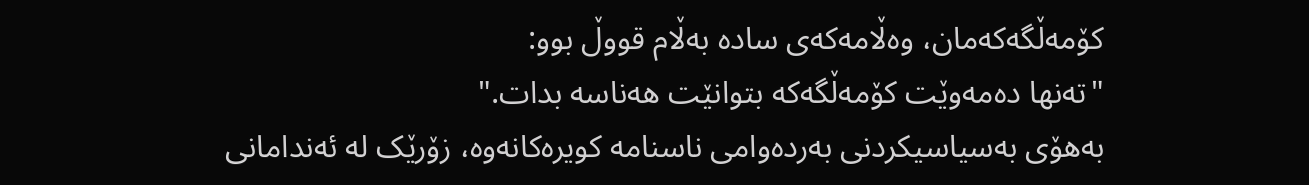کۆمەڵگەکەمان، وەڵامەکەی سادە بەڵام قووڵ بوو:
"تەنها دەمەوێت کۆمەڵگەکە بتوانێت هەناسە بدات."
بەهۆی بەسیاسیکردنی بەردەوامی ناسنامە کویرەکانەوە، زۆرێک لە ئەندامانی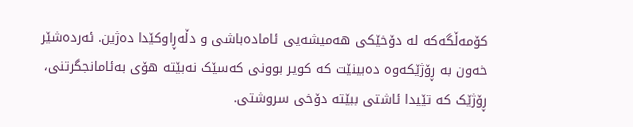کۆمەڵگەکە لە دۆخێکی هەمیشەیی ئامادەباشی و دڵەڕاوکێدا دەژین. ئەردەشێر خەون بە ڕۆژێکەوە دەبینێت کە کویر بوونی کەسێک نەبێتە هۆی بەئامانجگرتنی، ڕۆژێک کە تێیدا ئاشتی ببێتە دۆخی سروشتی.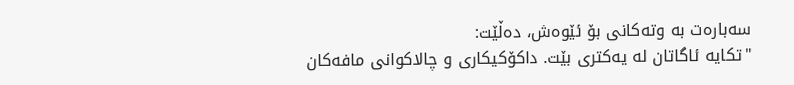سەبارەت بە وتەکانی بۆ ئێوەش، دەڵێت:
"تکایە ئاگاتان لە یەکتری بێت. داکۆکیکاری و چالاکوانی مافەکان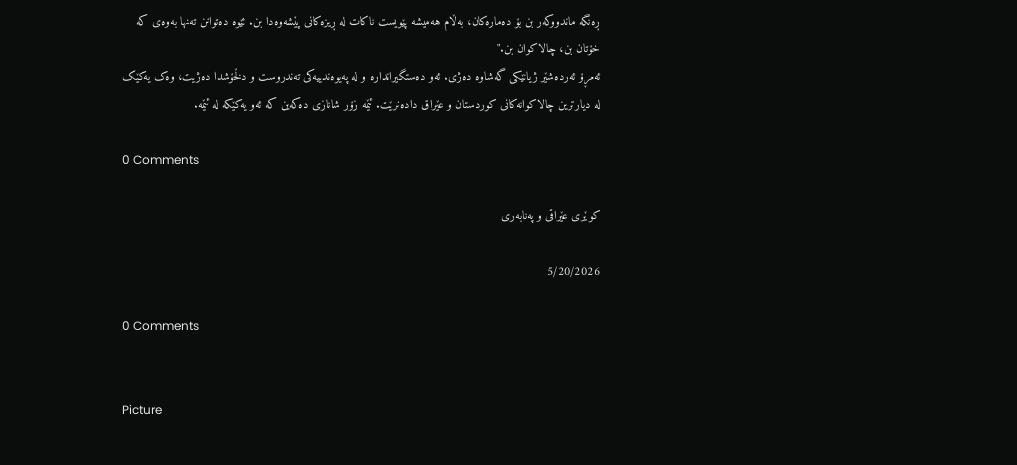ڕەنگە ماندووکەر بن بۆ دەمارەکان، بەڵام هەمیشە پێویست ناکات لە ڕیزەکانی پێشەوەدا بن. ئێوە دەتوانن تەنها بەوەی کە خۆتان بن، چالاکوان بن."
ئەمڕۆ ئەردەشێر ژیانێکی گەشاوە دەژی. ئەو دەستگیراندارە و لە پەیوەندییەکی تەندروست و دڵخۆشدا دەژیت، وەک یەکێک لە دیارترین چالاکوانەکانی کوردستان و عێراق دادەنرێت. ئێمە زۆر شانازی دەکەین کە ئەو یەکێکە لە ئێمە.

0 Comments

کوێری عێراقی و پەنابەری

5/20/2026

0 Comments


Picture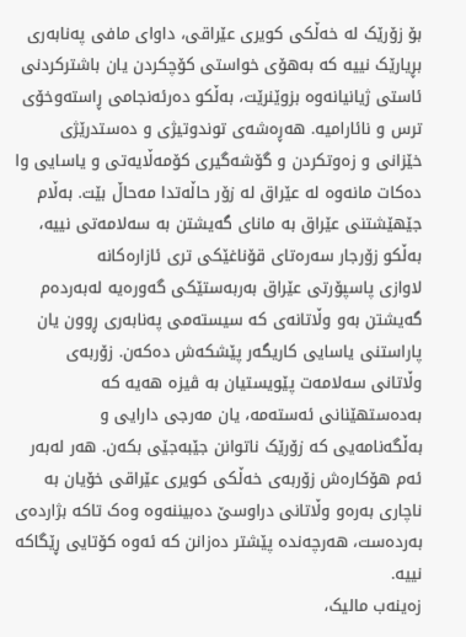بۆ زۆرێک لە خەڵکی کویری عێراقی، داوای مافی پەنابەری بڕیارێک نییە کە بەهۆی خواستی کۆچکردن یان باشترکردنی ئاستی ژیانیانەوە بزوێنرێت، بەڵکو دەرئەنجامی ڕاستەوخۆی ترس و نائارامیە. هەڕەشەی توندوتیژی و دەستدرێژی خێزانی و زەوتکردن و گۆشەگیری کۆمەڵایەتی و یاسایی وا دەکات مانەوە لە عێراق لە زۆر حاڵەتدا مەحاڵ بێت. بەڵام جێهێشتنی عێراق بە مانای گەیشتن بە سەلامەتی نییە، بەڵکو زۆرجار سەرەتای قۆناغێکی تری ئازارەکانە
لاوازی پاسپۆرتی عێراق بەربەستێکی گەورەیە لەبەردەم گەیشتن بەو وڵاتانەی کە سیستەمی پەنابەری ڕوون یان پاراستنی یاسایی کاریگەر پێشکەش دەکەن. زۆربەی وڵاتانی سەلامەت پێویستیان بە ڤیزە هەیە کە بەدەستهێنانی ئەستەمە، یان مەرجی دارایی و بەڵگەنامەیی کە زۆرێک ناتوانن جێبەجێی بکەن. هەر لەبەر ئەم هۆکارەش زۆربەی خەڵکی کویری عێراقی خۆیان بە ناچاری بەرەو وڵاتانی دراوسێ دەبیننەوە وەک تاکە بژاردەی بەردەست، هەرچەندە پێشتر دەزانن کە ئەوە کۆتایی ڕێگاکە نییە.
زەینەب مالیک،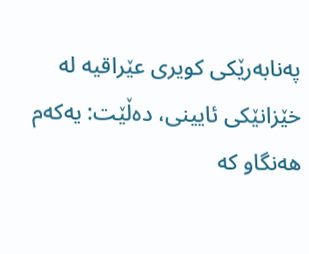پەنابەرێکی کویری عێراقیە لە خێزانێکی ئایینی، دەڵێت: یەکەم هەنگاو کە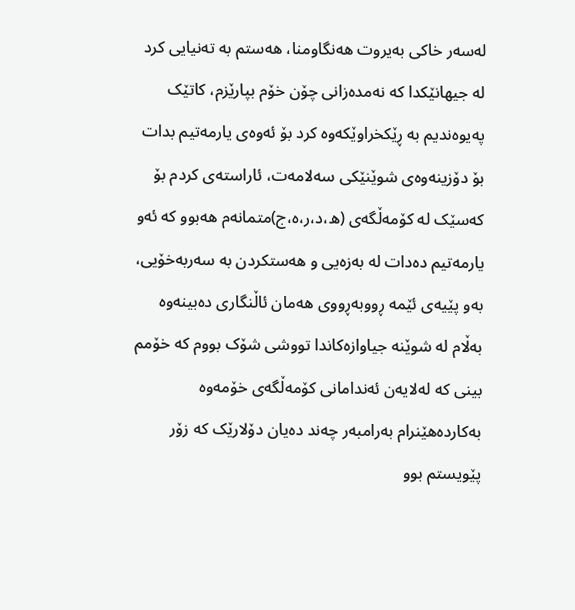لەسەر خاکی بەیروت هەنگاومنا، هەستم بە تەنیایی کرد لە جیهانێکدا کە نەمدەزانی چۆن خۆم بپارێزم، کاتێک پەیوەندیم بە ڕێکخراوێکەوە کرد بۆ ئەوەی یارمەتیم بدات بۆ دۆزینەوەی شوێنێکی سەلامەت، ئاراستەی کردم بۆ کەسێک لە کۆمەڵگەی (ه،د،ر،ە،ج)متمانەم هەبوو کە ئەو یارمەتیم دەدات لە بەزەیی و هەستکردن بە سەربەخۆیی، بەو پێیەی ئێمە ڕووبەڕووی هەمان ئاڵنگاری دەبینەوە بەڵام لە شوێنە جیاوازەکاندا تووشی شۆک بووم کە خۆمم بینی کە لەلایەن ئەندامانی کۆمەڵگەی خۆمەوە بەکاردەهێنرام بەرامبەر چەند دەیان دۆلارێک کە زۆر پێویستم بوو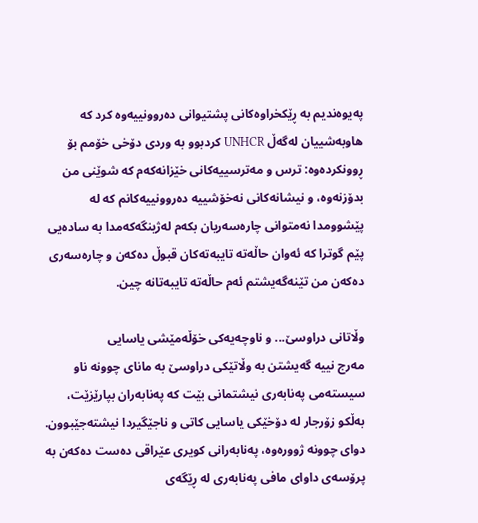پەیوەندیم بە ڕێکخراوەکانی پشتیوانی دەروونییەوە کرد کە هاوبەشییان لەگەڵ UNHCR کردبوو بە وردی دۆخی خۆمم بۆ ڕوونکردەوە: ترس و مەترسییەکانی خێزانەکەم کە شوێنی من بدۆزنەوە، و نیشانەکانی نەخۆشییە دەروونییەکانم کە لە پێشوومدا نەمتوانی چارەسەریان بکەم لەژینگەکەمدا بە سادەیی پێم گوترا کە ئەوان حاڵەتە تایبەتەکان قبوڵ دەکەن و چارەسەری دەکەن من تێنەگەیشتم ئەم حاڵەتە تایبەتانە چین.

وڵاتانی دراوسێ... و ناوچەیەکی خۆڵەمێشی یاسایی
مەرج نییە گەیشتن بە وڵاتێکی دراوسێ بە مانای چوونە ناو سیستەمی پەنابەری نیشتمانی بێت کە پەنابەران بپارێزێت، بەڵکو زۆرجار لە دۆخێکی یاسایی کاتی و ناجێگیردا نیشتەجێبوون. دوای چوونە ژوورەوە، پەنابەرانی کویری عێراقی دەست دەکەن بە پرۆسەی داوای مافی پەنابەری لە ڕێگەی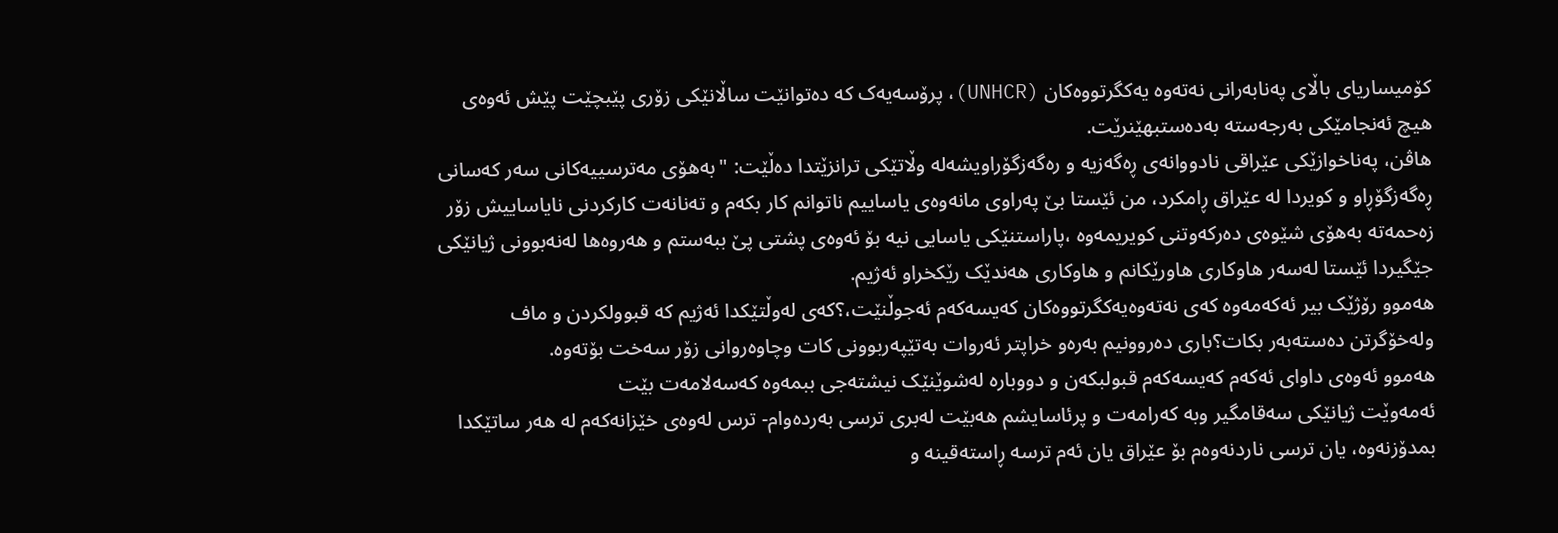کۆمیساریای باڵای پەنابەرانی نەتەوە یەکگرتووەکان (UNHCR)، پرۆسەیەک کە دەتوانێت ساڵانێکی زۆری پێبچێت پێش ئەوەی هیچ ئەنجامێکی بەرجەستە بەدەستبهێنرێت.
هاڤن، پەناخوازێکی عێراقی نادووانەی ڕەگەزیە و رەگەزگۆراویشەلە وڵاتێکی ترانزێتدا دەڵێت: "بەهۆی مەترسییەکانی سەر کەسانی ڕەگەزگۆڕاو و کویردا لە عێراق ڕامکرد، من ئێستا بێ پەراوی مانەوەی یاساییم ناتوانم کار بکەم و تەنانەت کارکردنی نایاساییش زۆر زەحمەتە بەهۆی شێوەی دەرکەوتنی کویریمەوە ،پاراستنێکی یاسایی نیە بۆ ئەوەی پشتی پێ ببەستم و هەروەها لەنەبوونی ژیانێکی جێگیردا ئێستا لەسەر هاوکاری هاورێکانم و هاوکاری هەندێک رێکخراو ئەژیم.
هەموو رۆژێک بیر ئەکەمەوە کەی نەتەوەیەکگرتووەکان کەیسەکەم ئەجوڵنێت،؟کەی لەوڵتێکدا ئەژیم کە قبوولکردن و ماف ولەخۆگرتن دەستەبەر بکات؟باری دەروونیم بەرەو خراپتر ئەروات بەتێپەربوونی کات وچاوەروانی زۆر سەخت بۆتەوە.
هەموو ئەوەی داوای ئەکەم کەیسەکەم قبولبکەن و دووبارە لەشوێنێک نیشتەجی ببمەوە کەسەلامەت بێت
ئەمەوێت ژیانێکی سەقامگیر وبە کەرامەت و پرئاسایشم هەبێت لەبری ترسی بەردەوام- ترس لەوەی خێزانەکەم لە هەر ساتێکدا بمدۆزنەوە، یان ترسی ناردنەوەم بۆ عێراق یان ئەم ترسە ڕاستەقینە و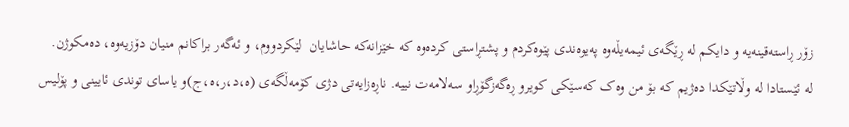زۆر ڕاستەقینەیە و دایکم لە ڕێگەی ئیمەیڵەوە پەیوەندی پێوەکردم و پشتڕاستی کردەوە کە خێزانەکە حاشایان  لێکردووم، و ئەگەر براکانم منیان دۆزیەوە، دەمکوژن.
لە ئێستادا لە وڵاتێکدا دەژیم کە بۆ من وەک کەسێکی کویرو ڕەگەزگۆڕاو سەلامەت نییە. ناڕەزایەتی دژی کۆمەڵگەی (ه،د،ر،ە،ج)و یاسای توندی ئایینی و پۆلیس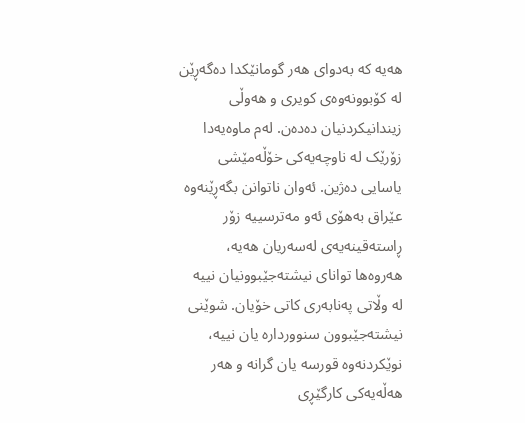هەیە کە بەدوای هەر گومانێکدا دەگەڕێن لە کۆبوونەوەی کویری و هەوڵی زیندانیکردنیان دەدەن. لەم ماوەیەدا زۆرێک لە ناوچەیەکی خۆڵەمێشی یاسایی دەژین. ئەوان ناتوانن بگەڕێنەوە عێراق بەهۆی ئەو مەترسییە زۆر ڕاستەقینەیەی لەسەریان هەیە، هەروەها توانای نیشتەجێبوونیان نییە لە وڵاتی پەنابەری کاتی خۆیان. شوێنی نیشتەجێبوون سنووردارە یان نییە، نوێکردنەوە قورسە یان گرانە و هەر هەڵەیەکی کارگێڕی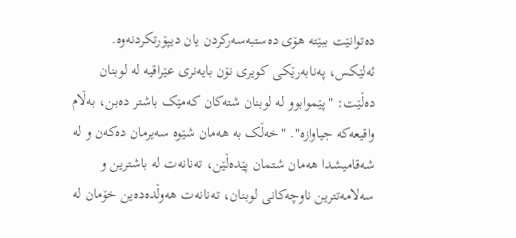دەتوانێت ببێتە هۆی دەستبەسەرکردن یان دیپۆرتکردنەوە.
ئەلێکس، پەنابەرێکی کویری نۆن بایەنری عێراقیە لە لوبنان دەڵێت: "پێموابوو لە لوبنان شتەکان کەمێک باشتر دەبن، بەڵام واقیعەکە جیاوازە". "خەڵک بە هەمان شێوە سەیرمان دەکەن و لە شەقامیشدا هەمان شتمان پێدەڵێن، تەنانەت لە باشترین و سەلامەتترین ناوچەکانی لوبنان، تەنانەت هەوڵدەدەین خۆمان لە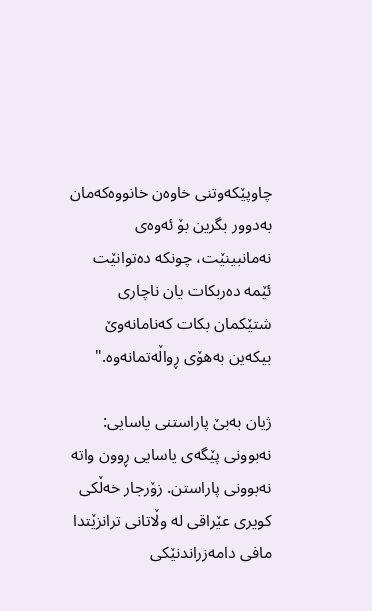چاوپێکەوتنی خاوەن خانووەکەمان بەدوور بگرین بۆ ئەوەی نەمانبینێت، چونکە دەتوانێت ئێمە دەربکات یان ناچاری شتێکمان بکات کەنامانەوێ بیکەین بەهۆی ڕواڵەتمانەوە."

ژیان بەبێ پاراستنی یاسایی:
نەبوونی پێگەی یاسایی ڕوون واتە نەبوونی پاراستن. زۆرجار خەڵکی کویری عێراقی لە وڵاتانی ترانزێتدا مافی دامەزراندنێکی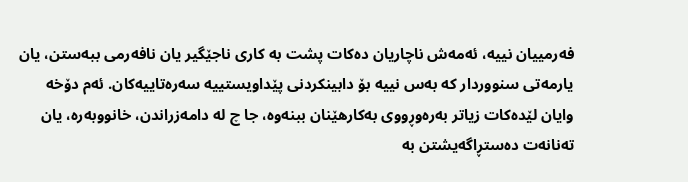فەرمییان نییە، ئەمەش ناچاریان دەکات پشت بە کاری ناجێگیر یان نافەرمی ببەستن، یان یارمەتی سنووردار کە بەس نییە بۆ دابینکردنی پێداویستییە سەرەتاییەکان. ئەم دۆخە وایان لێدەکات زیاتر بەرەوڕووی بەکارهێنان ببنەوە، جا چ لە دامەزراندن، خانووبەرە، یان تەنانەت دەستڕاگەیشتن بە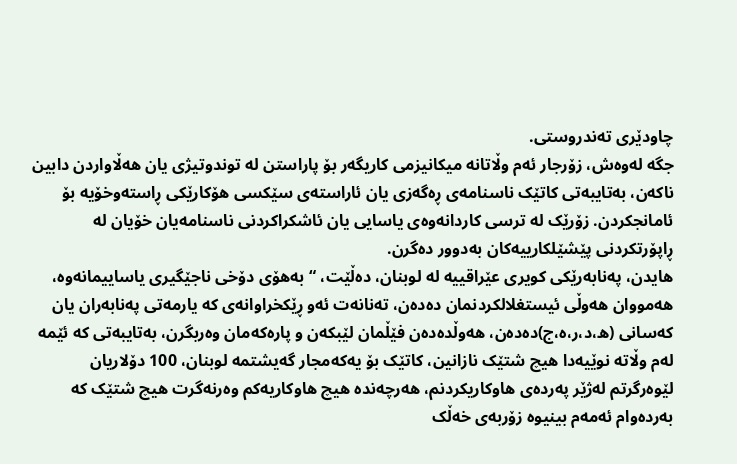چاودێری تەندروستی.
جگە لەوەش، زۆرجار ئەم وڵاتانە میکانیزمی کاریگەر بۆ پاراستن لە توندوتیژی یان هەڵاواردن دابین ناکەن، بەتایبەتی کاتێک ناسنامەی ڕەگەزی یان ئاراستەی سێکسی هۆکارێکی ڕاستەوخۆیە بۆ ئامانجکردن. زۆرێک لە ترسی کاردانەوەی یاسایی یان ئاشکراکردنی ناسنامەیان خۆیان لە ڕاپۆرتکردنی پێشێلکارییەکان بەدوور دەگرن.
هایدن، پەنابەرێکی کویری عێراقییە لە لوبنان، دەڵێت، “بەهۆی دۆخی ناجێگیری یاساییمانەوە، هەمووان هەوڵی ئیستغلالکردنمان دەدەن، تەنانەت ئەو ڕێکخراوانەی کە یارمەتی پەنابەران یان کەسانی (ه،د،ر،ە،ج)دەدەن، هەوڵدەدەن فێڵمان لێبکەن و پارەکەمان وەربگرن، بەتایبەتی کە ئێمە لەم وڵاتە نوێیەدا هیچ شتێک نازانین، کاتێک بۆ یەکەمجار گەیشتمە لوبنان، 100 دۆلاریان لێوەرگرتم لەژێر پەردەی هاوکاریکردنم، هەرچەندە هیچ هاوکاریەکم وەرنەگرت هیچ شتێک کە بەردەوام ئەمەم بینیوە زۆربەی خەڵک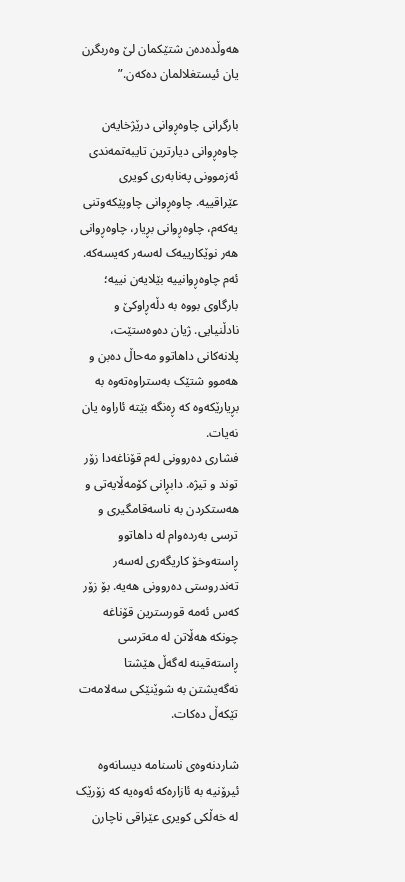هەوڵدەدەن شتێکمان لێ وەربگرن یان ئیستغلالمان دەکەن.”

بارگرانی چاوەڕوانی درێژخایەن
چاوەڕوانی دیارترین تایبەتمەندی ئەزموونی پەنابەری کویری عێراقییە. چاوەڕوانی چاوپێکەوتنی یەکەم، چاوەڕوانی بڕیار، چاوەڕوانی هەر نوێکارییەک لەسەر کەیسەکە. ئەم چاوەڕوانییە بێلایەن نییە؛ بارگاوی بووە بە دڵەڕاوکێ و نادڵنیایی. ژیان دەوەستێت، پلانەکانی داهاتوو مەحاڵ دەبن و هەموو شتێک بەستراوەتەوە بە بڕیارێکەوە کە ڕەنگە بێتە ئاراوە یان نەیات.
فشاری دەروونی لەم قۆناغەدا زۆر توند و تیژە. دابڕانی کۆمەڵایەتی و هەستکردن بە ناسەقامگیری و ترسی بەردەوام لە داهاتوو ڕاستەوخۆ کاریگەری لەسەر تەندروستی دەروونی هەیە. بۆ زۆر کەس ئەمە قورسترین قۆناغە چونکە هەڵاتن لە مەترسی ڕاستەقینە لەگەڵ هێشتا نەگەیشتن بە شوێنێکی سەلامەت تێکەڵ دەکات.

شاردنەوەی ناسنامە دیسانەوە
ئیرۆنیە بە ئازارەکە ئەوەیە کە زۆرێک لە خەڵکی کویری عێراقی ناچارن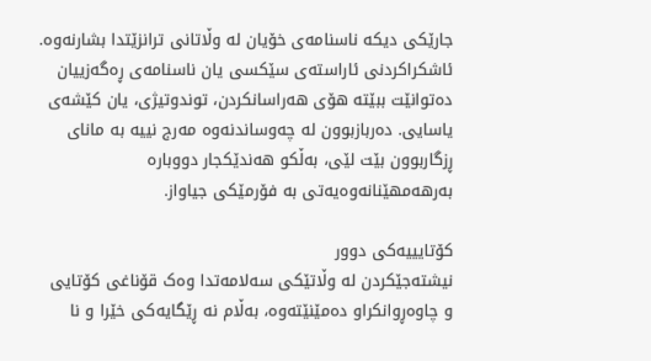جارێکی دیکە ناسنامەی خۆیان لە وڵاتانی ترانزێتدا بشارنەوە. ئاشکراکردنی ئاراستەی سێکسی یان ناسنامەی ڕەگەزییان دەتوانێت ببێتە هۆی هەراسانکردن، توندوتیژی، یان کێشەی یاسایی. دەربازبوون لە چەوساندنەوە مەرج نییە بە مانای ڕزگاربوون بێت لێی، بەڵکو هەندێکجار دووبارە بەرهەمهێنانەوەیەتی بە فۆرمێکی جیاواز.

کۆتایییەکی دوور
نیشتەجێکردن لە وڵاتێکی سەلامەتدا وەک قۆناغی کۆتایی و چاوەڕوانکراو دەمێنێتەوە، بەڵام نە ڕێگایەکی خێرا و نا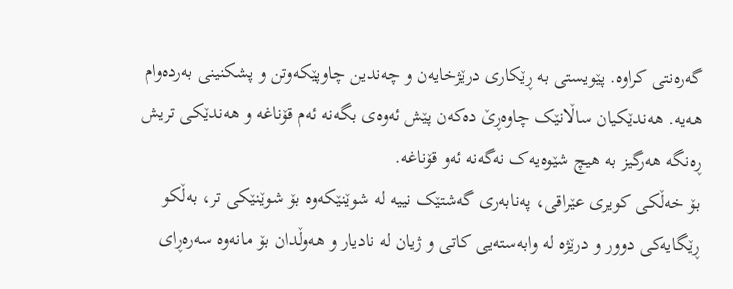گەرەنتی کراوە. پێویستی بە ڕێکاری درێژخایەن و چەندین چاوپێکەوتن و پشکنینی بەردەوام هەیە. هەندێکیان ساڵانێک چاوەڕێ دەکەن پێش ئەوەی بگەنە ئەم قۆناغە و هەندێکی تریش ڕەنگە هەرگیز بە هیچ شێوەیەک نەگەنە ئەو قۆناغە.
بۆ خەڵکی کویری عێراقی، پەنابەری گەشتێک نییە لە شوێنێکەوە بۆ شوێنێکی تر، بەڵکو ڕێگایەکی دوور و درێژە لە وابەستەیی کاتی و ژیان لە نادیار و هەوڵدان بۆ مانەوە سەرەڕای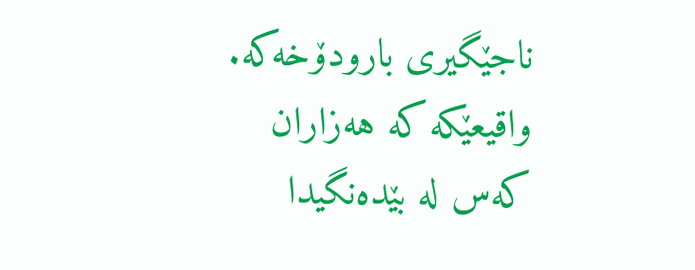ناجێگیری بارودۆخەکە. واقیعێکە کە هەزاران کەس لە بێدەنگیدا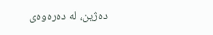دەژین، لە دەرەوەی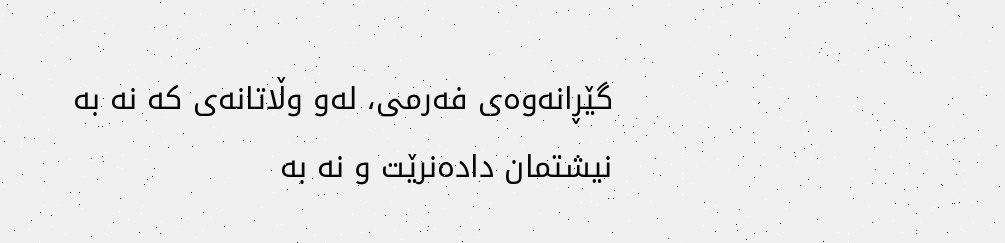گێڕانەوەی فەرمی، لەو وڵاتانەی کە نە بە نیشتمان دادەنرێت و نە بە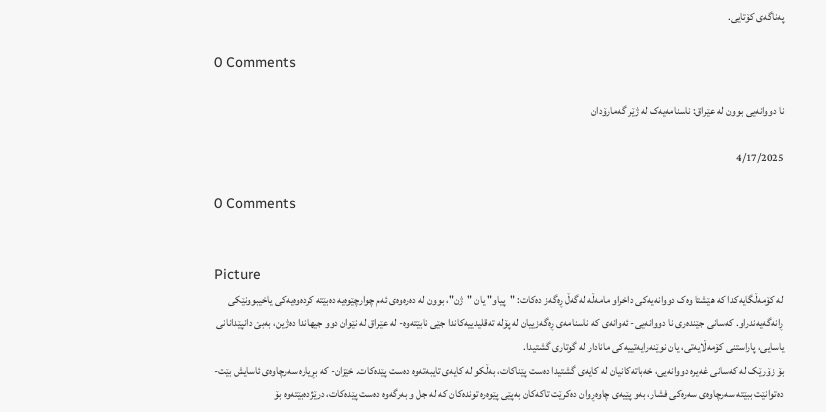پەناگەی کۆتایی.

0 Comments

نا دووانەیی بوون لە عێراق: ناسنامەیەک لە ژێر گەمارۆدان

4/17/2025

0 Comments


Picture
لە کۆمەڵگایەکدا کە هێشتا وەک دووانەیەکی داخراو مامەڵە لەگەڵ ڕەگەز دەکات: "پیاو" یان "ژن"، بوون لە دەرەوەی ئەم چوارچێوەیە دەبێتە کردەوەیەکی یاخیبوونێکی ڕانەگەیەندراو. کەسانی جێندەری نا دووانەیی- ئەوانەی کە ناسنامەی ڕەگەزییان لە پۆلە تەقلیدییەکاندا جێی نابێتەوە- لە عێراق لە نێوان دوو جیهاندا دەژین، بەبێ دانپێدانانی یاسایی، پاراستنی کۆمەڵایەتی، یان نوێنەرایەتییەکی مانادار لە گوتاری گشتیدا.
بۆ زۆرێک لە کەسانی غەیرە دووانەیی، خەباتەکانیان لە کایەی گشتیدا دەست پێناکات، بەڵکو لە کایەی تایبەتەوە دەست پێدەکات. خێزان- کە بڕیارە سەرچاوەی ئاسایش بێت- دەتوانێت ببێتە سەرچاوەی سەرەکی فشار، بەو پێیەی چاوەڕوان دەکرێت تاکەکان بەپێی پێوەرە توندەکان کە لە جل و بەرگەوە دەست پێدەکات، درێژدەبێتەوە بۆ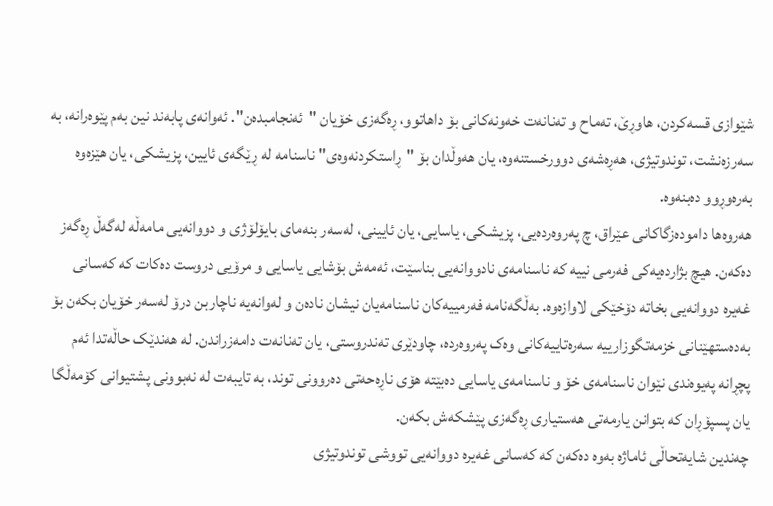شێوازی قسەکردن، هاوڕێ، تەماح و تەنانەت خەونەکانی بۆ داهاتوو، ڕەگەزی خۆیان "ئەنجامبدەن". ئەوانەی پابەند نین بەم پێوەرانە، بە سەرزەنشت، توندوتیژی، هەڕەشەی دوورخستنەوە، یان هەوڵدان بۆ "ڕاستکردنەوەی" ناسنامە لە ڕێگەی ئایین، پزیشکی، یان هێزەوە بەرەوڕوو دەبنەوە.
هەروەها دامودەزگاکانی عێراق، چ پەروەردەیی، پزیشکی، یاسایی، یان ئایینی، لەسەر بنەمای بایۆلۆژی و دووانەیی مامەڵە لەگەڵ ڕەگەز دەکەن. هیچ بژاردەیەکی فەرمی نییە کە ناسنامەی نادووانەیی بناسێت، ئەمەش بۆشایی یاسایی و مرۆیی دروست دەکات کە کەسانی غەیرە دووانەیی بخاتە دۆخێکی لاوازەوە. بەڵگەنامە فەرمییەکان ناسنامەیان نیشان نادەن و لەوانەیە ناچاربن درۆ لەسەر خۆیان بکەن بۆ بەدەستهێنانی خزمەتگوزارییە سەرەتاییەکانی وەک پەروەردە، چاودێری تەندروستی، یان تەنانەت دامەزراندن. لە هەندێک حاڵەتدا ئەم پچڕانە پەیوەندی نێوان ناسنامەی خۆ و ناسنامەی یاسایی دەبێتە هۆی ناڕەحەتی دەروونی توند، بە تایبەت لە نەبوونی پشتیوانی کۆمەڵگا یان پسپۆڕان کە بتوانن یارمەتی هەستیاری ڕەگەزی پێشکەش بکەن.
چەندین شایەتحاڵی ئاماژە بەوە دەکەن کە کەسانی غەیرە دووانەیی تووشی توندوتیژی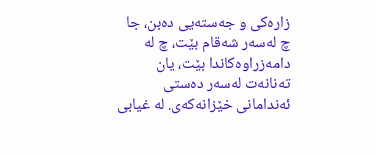زارەکی و جەستەیی دەبن، جا چ لەسەر شەقام بێت، چ لە دامەزراوەکاندا بێت، یان تەنانەت لەسەر دەستی ئەندامانی خێزانەکەی. لە غیابی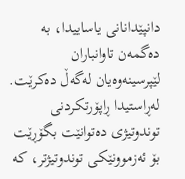دانپێدانانی یاساییدا، بە دەگمەن تاوانباران لێپرسینەوەیان لەگەڵ دەکرێت. لەڕاستیدا ڕاپۆرتکردنی توندوتیژی دەتوانێت بگۆڕێت بۆ ئەزموونێکی توندوتیژتر، کە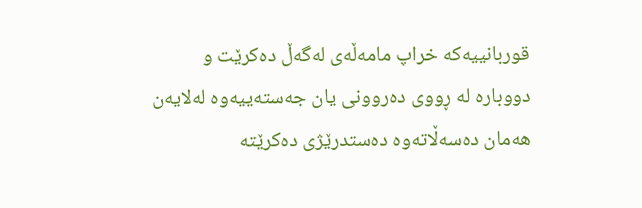قوربانییەکە خراپ مامەڵەی لەگەڵ دەکرێت و دووبارە لە ڕووی دەروونی یان جەستەییەوە لەلایەن هەمان دەسەڵاتەوە دەستدرێژی دەکرێتە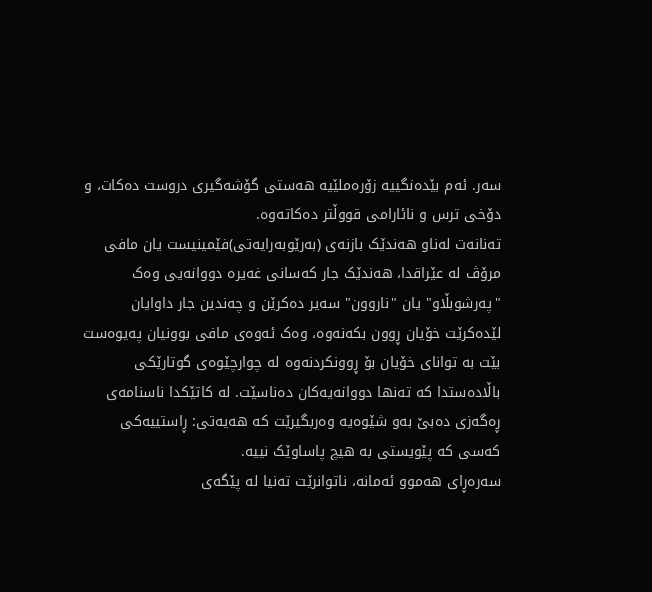سەر. ئەم بێدەنگییە زۆرەملێیە هەستی گۆشەگیری دروست دەکات، و دۆخی ترس و نائارامی قووڵتر دەکاتەوە.
تەنانەت لەناو هەندێک بازنەی (بەرێوبەرایەتی)فێمینیست یان مافی مرۆڤ لە عێراقدا، هەندێک جار کەسانی غەیرە دووانەیی وەک "پەرشوبڵاو" یان "ناروون" سەیر دەکرێن و چەندین جار داوایان لێدەکرێت خۆیان ڕوون بکەنەوە، وەک ئەوەی مافی بوونیان پەیوەست بێت بە توانای خۆیان بۆ ڕوونکردنەوە لە چوارچێوەی گوتارێکی باڵادەستدا کە تەنها دووانەیەکان دەناسێت. لە کاتێکدا ناسنامەی ڕەگەزی دەبێ بەو شێوەیە وەربگیرێت کە هەیەتی: ڕاستییەکی کەسی کە پێویستی بە هیچ پاساوێک نییە.
سەرەڕای هەموو ئەمانە، ناتوانرێت تەنیا لە پێگەی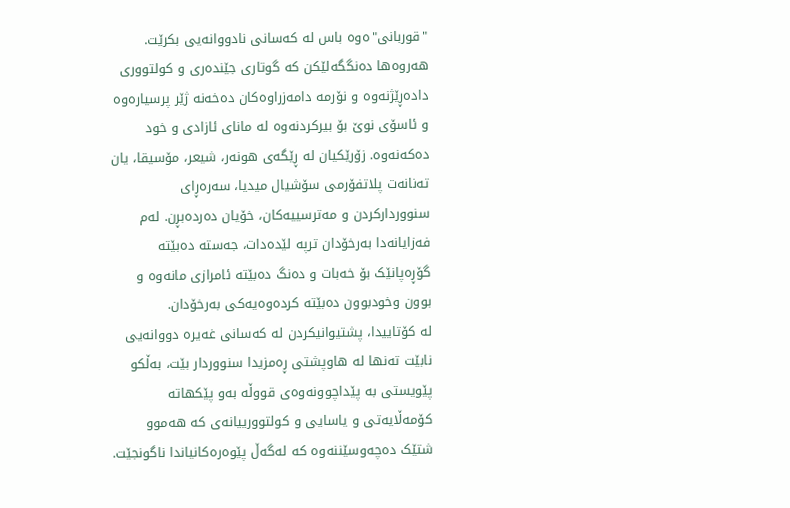"قوربانی"ەوە باس لە کەسانی نادووانەیی بکرێت. هەروەها دەنگگەلێکن کە گوتاری جێندەری و کولتووری دادەڕێژنەوە و نۆرمە دامەزراوەکان دەخەنە ژێر پرسیارەوە و ئاسۆی نوێ بۆ بیرکردنەوە لە مانای ئازادی و خود دەکەنەوە. زۆرێکیان لە ڕێگەی هونەر، شیعر، مۆسیقا، یان تەنانەت پلاتفۆرمی سۆشیال میدیا، سەرەڕای سنووردارکردن و مەترسییەکان، خۆیان دەردەبڕن. لەم فەزایانەدا بەرخۆدان ترپە لێدەدات، جەستە دەبێتە گۆڕەپانێک بۆ خەبات و دەنگ دەبێتە ئامرازی مانەوە و بوون وخودبوون دەبێتە کردەوەیەکی بەرخۆدان.
لە کۆتاییدا، پشتیوانیکردن لە کەسانی غەیرە دووانەیی نابێت تەنها لە هاوپشتی ڕەمزیدا سنووردار بێت، بەڵکو پێویستی بە پێداچوونەوەی قووڵە بەو پێکهاتە کۆمەڵایەتی و یاسایی و کولتوورییانەی کە هەموو شتێک دەچەوسێننەوە کە لەگەڵ پێوەرەکانیاندا ناگونجێت.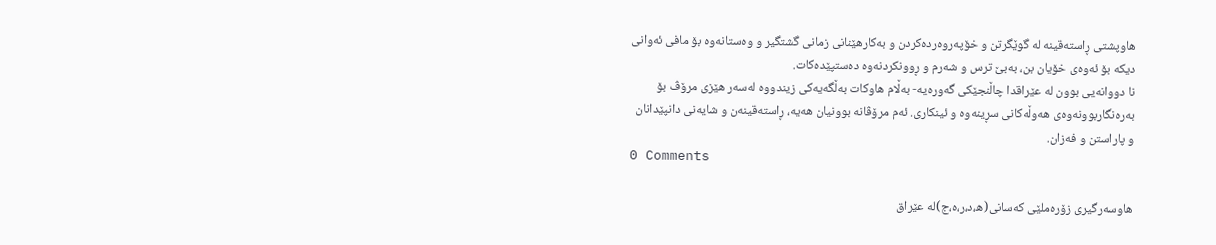هاوپشتی ڕاستەقینە لە گوێگرتن و خۆپەروەردەکردن و بەکارهێنانی زمانی گشتگیر و وەستانەوە بۆ مافی ئەوانی دیکە بۆ ئەوەی خۆیان بن، بەبێ ترس و شەرم و ڕوونکردنەوە دەستپێدەکات.
نا دووانەیی بوون لە عێراقدا چاڵنجێکی گەورەیە- بەڵام هاوکات بەڵگەیەکی زیندووە لەسەر هێزی مرۆڤ بۆ بەرەنگاربوونەوەی هەوڵەکانی سڕینەوە و ئینکاری. ئەم مرۆڤانە بوونیان هەیە، ڕاستەقینەن و شایەنی دانپێدانان و پاراستن و فەزان.
0 Comments

هاوسەرگیری زۆرەملێی کەسانی(ه،د،ر،ە،ج)لە عێراق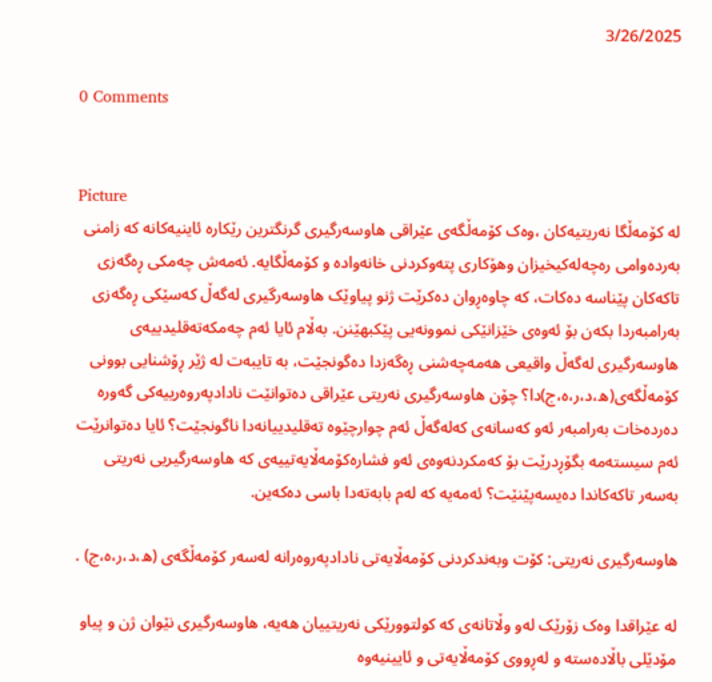3/26/2025

0 Comments


Picture
لە کۆمەڵگا نەریتیەکان ،وەک کۆمەڵگەی عێراقی هاوسەرگیری گرنگترین رێکارە ئاینیەکانە کە زامنی بەردەوامی رەچەلەکیخیزان وهۆکاری پتەوکردنی خانەوادە و کۆمەڵگایە. ئەمەش چەمکی ڕەگەزی تاکەکان پێناسە دەکات، کە چاوەڕوان دەکرێت ژنو پیاوێک هاوسەرگیری لەگەڵ کەسێکی ڕەگەزی بەرامبەردا بکەن بۆ ئەوەی خێزانێکی نموونەیی پێکبهێنن. بەڵام ئایا ئەم چەمکەتەقلیدییەی هاوسەرگیری لەگەڵ واقیعی هەمەچەشنی ڕەگەزدا دەگونجێت، بە تایبەت لە ژێر ڕۆشنایی بوونی کۆمەڵگەی(ه،د،ر،ە،ج)دا؟ چۆن هاوسەرگیری نەریتی عێراقی دەتوانێت نادادپەروەرییەکی گەورە دەردەخات بەرامبەر ئەو کەسانەی کەلەگەڵ ئەم چوارچێوە تەقلیدییانەدا ناگونجێت؟ ئایا دەتوانرێت ئەم سیستەمە بگۆڕدرێت بۆ کەمکردنەوەی ئەو فشارەکۆمەڵایەتییەی کە هاوسەرگیریی نەریتی بەسەر تاکەکاندا دەیسەپێنێت؟ ئەمەیە کە لەم بابەتەدا باسی دەکەین.

هاوسەرگیری نەریتی: کۆت وبەندکردنی کۆمەڵایەتی نادادپەروەرانە لەسەر کۆمەڵگەی (ه،د،ر،ە،ج) .

لە عێراقدا وەک زۆرێک لەو وڵاتانەی کە کولتوورێکی نەریتییان هەیە، هاوسەرگیری نێوان ژن و پیاو مۆدێلی باڵادەستە و لەڕووی کۆمەڵایەتی و ئایینیەوە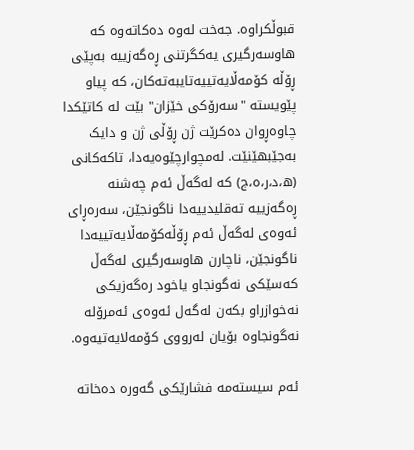قبوڵکراوە. جەخت لەوە دەکاتەوە کە هاوسەرگیری یەکگرتنی ڕەگەزییە بەپێی ڕۆڵە کۆمەڵایەتییەتایبەتەکان، کە پیاو پێویستە "سەرۆکی خێزان" بێت لە کاتێکدا چاوەڕوان دەکرێت ژن ڕۆڵی ژن و دایک بەجێبهێنێت. لەمچوارچێوەیەدا، تاکەکانی (ه،د،ر،ە،ج) کە لەگەڵ ئەم چەشنە ڕەگەزییە تەقلیدییەدا ناگونجێن، سەرەڕای ئەوەی لەگەڵ ئەم ڕۆڵەکۆمەڵایەتییەدا ناگونجێن، ناچارن هاوسەرگیری لەگەڵ کەسێکی نەگونجاو یاخود رەگەزیکی نەخوازراو بکەن لەگەل ئەوەی ئەمرۆلە نەگونجاوە بۆیان لەرووی کۆمەلایەتیەوە.

ئەم سیستەمە فشارێکی گەورە دەخاتە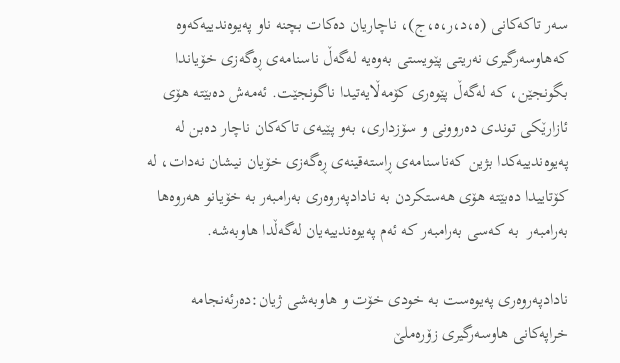سەر تاکەکانی (ه،د،ر،ە،ج)، ناچاریان دەکات بچنە ناو پەیوەندییەکەوە کەهاوسەرگیری نەریتی پێویستی بەوەیە لەگەڵ ناسنامەی ڕەگەزی خۆیاندا بگونجێن، کە لەگەڵ پێوەری کۆمەڵایەتیدا ناگونجێت. ئەمەش دەبێتە هۆی ئازارێکی توندی دەروونی و سۆزداری، بەو پێیەی تاکەکان ناچار دەبن لە پەیوەندییەکدا بژین کەناسنامەی ڕاستەقینەی ڕەگەزی خۆیان نیشان نەدات، لە کۆتاییدا دەبێتە هۆی هەستکردن بە نادادپەروەری بەرامبەر بە خۆیانو هەروەها بەرامبەر  بە کەسی بەرامبەر کە ئەم پەیوەندییەیان لەگەڵدا هاوبەشە.

نادادپەروەری پەیوەست بە خودی خۆت و هاوبەشی ژیان:دەرئەنجامە خراپەکانی هاوسەرگیری زۆرەملێ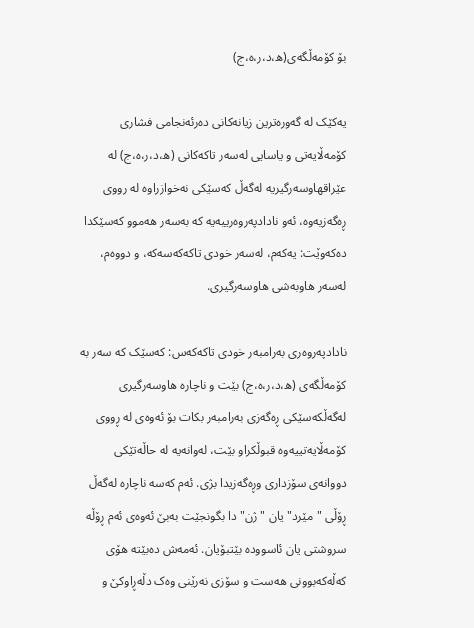بۆ کۆمەڵگەی(ه،د،ر،ە،ج)

یەکێک لە گەورەترین زیانەکانی دەرئەنجامی فشاری کۆمەڵایەتی و یاسایی لەسەر تاکەکانی (ه،د،ر،ە،ج) لە عێراقهاوسەرگیریە لەگەڵ کەسێکی نەخوازراوە لە رووی ڕەگەزیەوە، ئەو نادادپەروەرییەیە کە بەسەر هەموو کەسێکدا دەکەوێت: یەکەم، لەسەر خودی تاکەکەسەکە، و دووەم، لەسەر هاوبەشی هاوسەرگیری.

نادادپەروەری بەرامبەر خودی تاکەکەس: کەسێک کە سەر بە کۆمەڵگەی (ه،د،ر،ە،ج) بێت و ناچارە هاوسەرگیری لەگەڵکەسێکی ڕەگەزی بەرامبەر بکات بۆ ئەوەی لە ڕووی کۆمەڵایەتییەوە قبوڵکراو بێت، لەوانەیە لە حاڵەتێکی دووانەی سۆزداری وڕەگەزیدا بژی. ئەم کەسە ناچارە لەگەڵ ڕۆڵی "مێرد" یان "ژن"دا بگونجێت بەبێ ئەوەی ئەم ڕۆڵە سروشتی یان ئاسوودە بێتبۆیان. ئەمەش دەبێتە هۆی کەڵەکەبوونی هەست و سۆزی نەرێنی وەک دڵەڕاوکێ و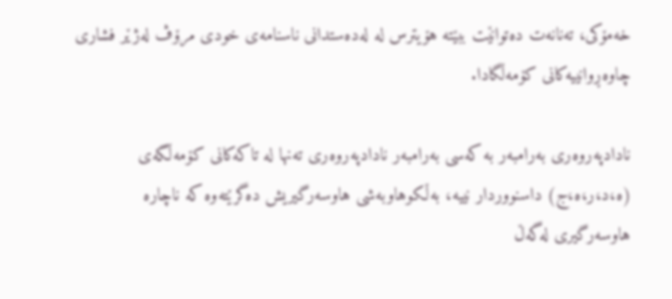خەمۆکی، تەنانەت دەتوانێت ببێتە هۆیترس لە لەدەستدانی ناسنامەی خودی مرۆڤ لەژێر فشاری چاوەڕوانییەکانی کۆمەڵگادا.

نادادپەروەری بەرامبەر بە کەسی بەرامبەر نادادپەروەری تەنها لە تاکەکانی کۆمەڵگەی  (ه،د،ر،ە،ج) داسنووردار نییە، بەڵکوهاوبەشی هاوسەرگیریش دەگرێتەوە کە ناچارە هاوسەرگیری لەگەڵ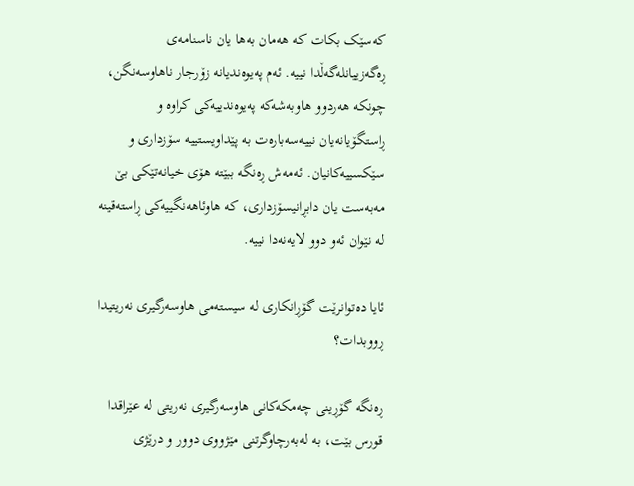کەسێک بکات کە هەمان بەها یان ناسنامەی ڕەگەزییانلەگەڵدا نییە. ئەم پەیوەندیانە زۆرجار ناهاوسەنگن، چونکە هەردوو هاوبەشەکە پەیوەندییەکی کراوە و ڕاستگۆیانەیان نییەسەبارەت بە پێداویستییە سۆزداری و سێکسییەکانیان. ئەمەش ڕەنگە ببێتە هۆی خیانەتێکی بێ مەبەست یان دابڕانیسۆزداری، کە هاوئاهەنگییەکی ڕاستەقینە لە نێوان ئەو دوو لایەنەدا نییە.

ئایا دەتوانرێت گۆڕانکاری لە سیستەمی هاوسەرگیری نەریتیدا ڕووبدات؟

ڕەنگە گۆڕینی چەمکەکانی هاوسەرگیری نەریتی لە عێراقدا قورس بێت، بە لەبەرچاوگرتنی مێژووی دوور و درێژی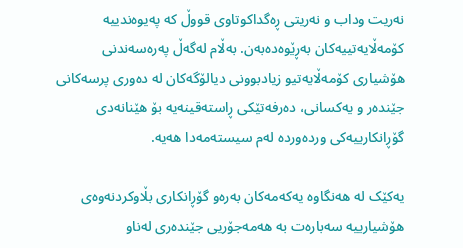نەریت وداب و نەریتی ڕەگداکوتاوی قووڵ کە پەیوەندییە کۆمەڵایەتییەکان بەڕێوەدەبەن. بەڵام لەگەڵ پەرەسەندنی هۆشیاری کۆمەڵایەتیو زیادبوونی دیالۆگەکان لە دەوری پرسەکانی جێندەر و یەکسانی، دەرفەتێکی ڕاستەقینەیە بۆ هێنانەدی گۆڕانکارییەکی وردەوردە لەم سیستەمەدا هەیە.

یەکێک لە هەنگاوە یەکەمەکان بەرەو گۆڕانکاری بڵاوکردنەوەی هۆشیارییە سەبارەت بە هەمەجۆریی جێندەری لەناو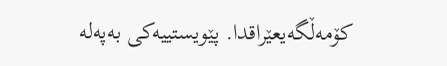کۆمەڵگەیعێراقدا. پێویستییەکی بەپەلە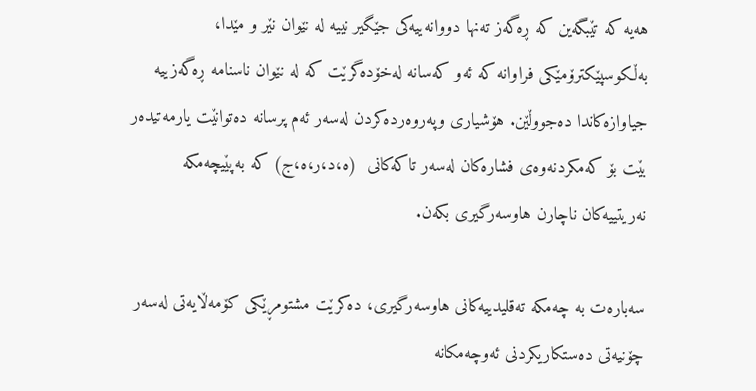هەیە کە تێبگەین کە ڕەگەز تەنها دووانەییەکی جێگیر نییە لە نێوان نێر و مێدا، بەڵکوسپێکترۆمێکی فراوانە کە ئەو کەسانە لەخۆدەگرێت کە لە نێوان ناسنامە ڕەگەزییە جیاوازەکاندا دەجووڵێن. هۆشیاری وپەروەردەکردن لەسەر ئەم پرسانە دەتوانێت یارمەتیدەر بێت بۆ کەمکردنەوەی فشارەکان لەسەر تاکەکانی  (ه،د،ر،ە،ج) کە بەپێیچەمکە نەریتییەکان ناچارن هاوسەرگیری بکەن.

سەبارەت بە چەمکە تەقلیدییەکانی هاوسەرگیری، دەکرێت مشتومڕێکی کۆمەڵایەتی لەسەر چۆنیەتی دەستکاریکردنی ئەوچەمکانە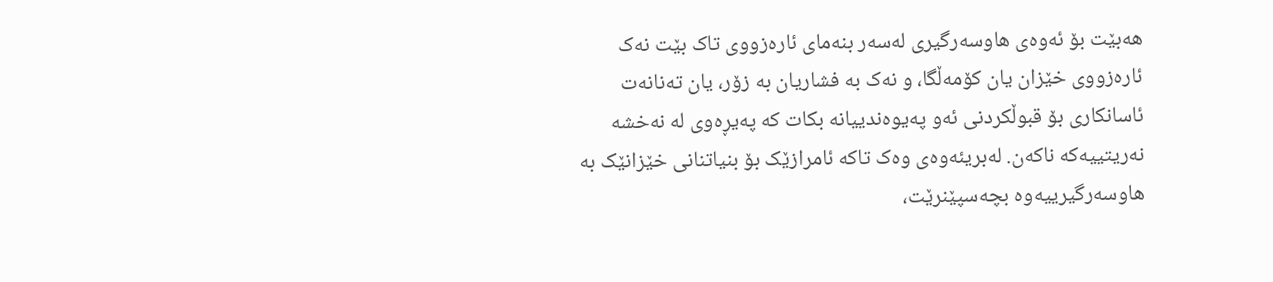هەبێت بۆ ئەوەی هاوسەرگیری لەسەر بنەمای ئارەزووی تاک بێت نەک ئارەزووی خێزان یان کۆمەڵگا، و نەک بە فشاریان بە زۆر، یان تەنانەت ئاسانکاری بۆ قبوڵکردنی ئەو پەیوەندییانە بکات کە پەیڕەوی لە نەخشە نەریتییەکە ناکەن. لەبریئەوەی وەک تاکە ئامرازێک بۆ بنیاتنانی خێزانێک بە هاوسەرگیرییەوە بچەسپێنرێت،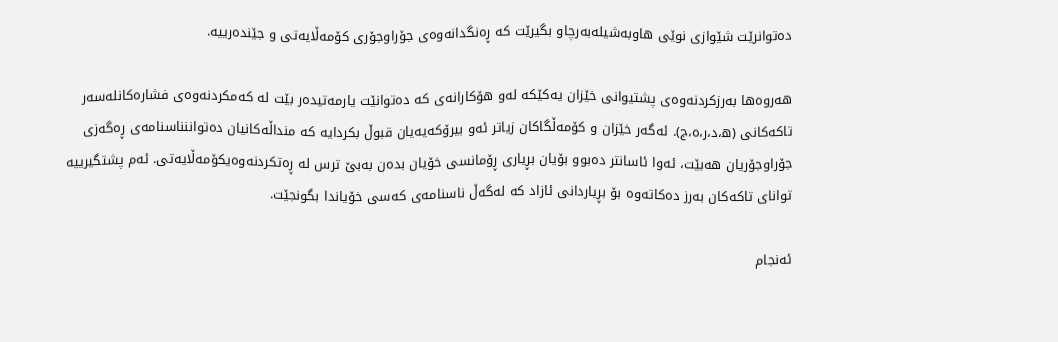دەتوانرێت شێوازی نوێی هاوبەشیلەبەرچاو بگیرێت کە ڕەنگدانەوەی جۆراوجۆری کۆمەڵایەتی و جێندەرییە.

هەروەها بەرزکردنەوەی پشتیوانی خێزان یەکێکە لەو هۆکارانەی کە دەتوانێت یارمەتیدەر بێت لە کەمکردنەوەی فشارەکانلەسەر تاکەکانی (ه،د،ر،ە،ج). ئەگەر خێزان و کۆمەڵگاکان زیاتر ئەو بیرۆکەیەیان قبوڵ بکردایە کە منداڵەکانیان دەتواننناسنامەی ڕەگەزی جۆراوجۆریان هەبێت، ئەوا ئاسانتر دەبوو بۆیان بڕیاری ڕۆمانسی خۆیان بدەن بەبێ ترس لە ڕەتکردنەوەیکۆمەڵایەتی. ئەم پشتگیرییە توانای تاکەکان بەرز دەکاتەوە بۆ بڕیاردانی ئازاد کە لەگەڵ ناسنامەی کەسی خۆیاندا بگونجێت.

ئەنجام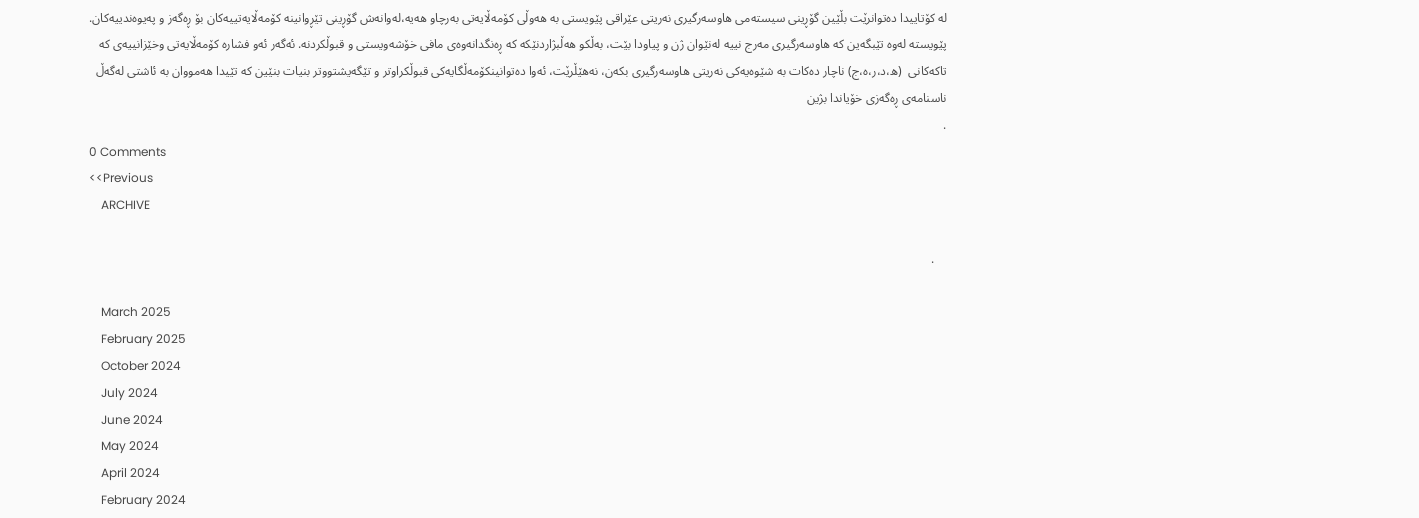لە کۆتاییدا دەتوانرێت بڵێین گۆڕینی سیستەمی هاوسەرگیری نەریتی عێراقی پێویستی بە هەوڵی کۆمەڵایەتی بەرچاو هەیە،لەوانەش گۆڕینی تێڕوانینە کۆمەڵایەتییەکان بۆ ڕەگەز و پەیوەندییەکان. پێویستە لەوە تێبگەین کە هاوسەرگیری مەرج نییە لەنێوان ژن و پیاودا بێت، بەڵکو هەڵبژاردنێکە کە ڕەنگدانەوەی مافی خۆشەویستی و قبوڵکردنە. ئەگەر ئەو فشارە کۆمەڵایەتی وخێزانییەی کە تاکەکانی  (ه،د،ر،ە،ج) ناچار دەکات بە شێوەیەکی نەریتی هاوسەرگیری بکەن، نەهێڵرێت، ئەوا دەتوانینکۆمەڵگایەکی قبوڵکراوتر و تێگەیشتووتر بنیات بنێین کە تێیدا هەمووان بە ئاشتی لەگەڵ ناسنامەی ڕەگەزی خۆیاندا بژین
.
0 Comments
<<Previous
    ARCHIVE

    .

    March 2025
    February 2025
    October 2024
    July 2024
    June 2024
    May 2024
    April 2024
    February 2024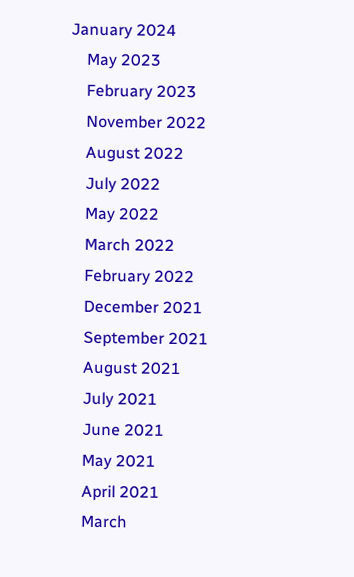January 2024
    May 2023
    February 2023
    November 2022
    August 2022
    July 2022
    May 2022
    March 2022
    February 2022
    December 2021
    September 2021
    August 2021
    July 2021
    June 2021
    May 2021
    April 2021
    March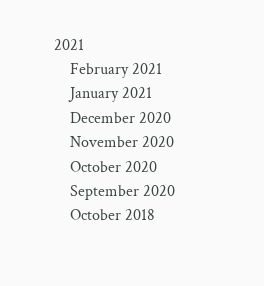2021
    February 2021
    January 2021
    December 2020
    November 2020
    October 2020
    September 2020
    October 2018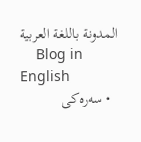المدونة باللغة العربية
    Blog in English
  • سه‌ره‌كی